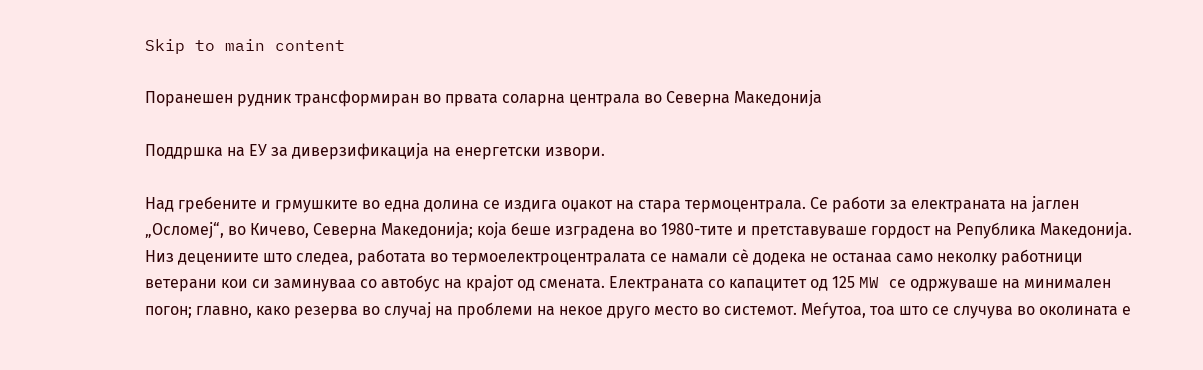Skip to main content

Поранешен рудник трансформиран во првата соларна централа во Северна Македонија

Поддршка на ЕУ за диверзификација на енергетски извори.

Над гребените и грмушките во една долина се издига оџакот на стара термоцентрала. Се работи за електраната на јаглен „Осломеј“, во Кичево, Северна Македонија; која беше изградена во 1980-тите и претставуваше гордост на Република Македонија. Низ децениите што следеа, работата во термоелектроцентралата се намали сè додека не останаа само неколку работници ветерани кои си заминуваа со автобус на крајот од смената. Електраната со капацитет од 125 MW се одржуваше на минимален погон; главно, како резерва во случај на проблеми на некое друго место во системот. Меѓутоа, тоа што се случува во околината е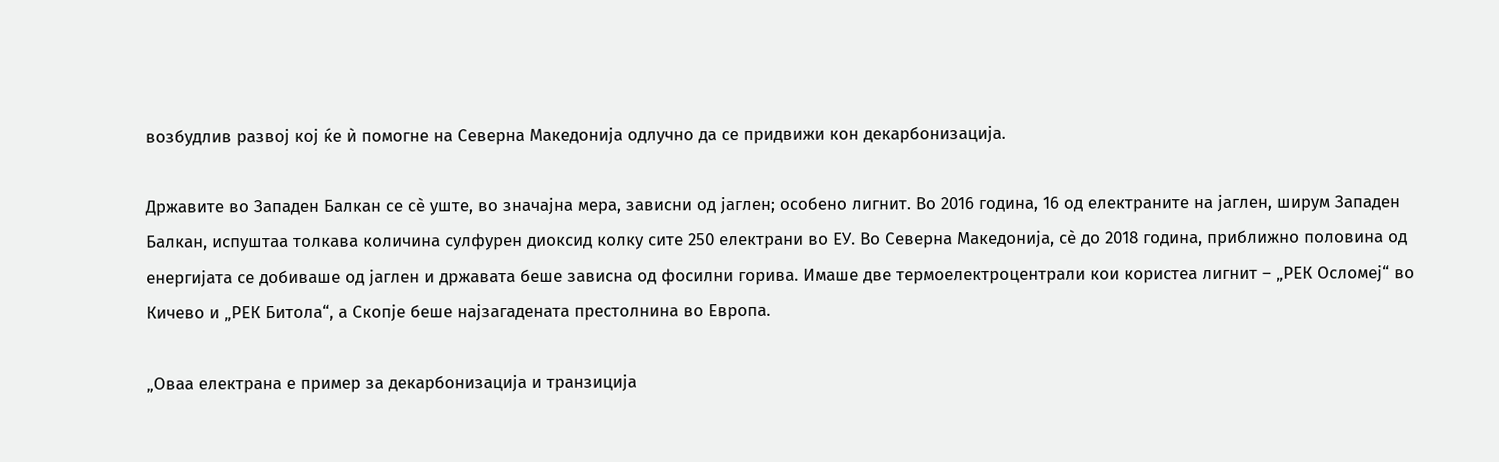возбудлив развој кој ќе ѝ помогне на Северна Македонија одлучно да се придвижи кон декарбонизација.

Државите во Западен Балкан се сè уште, во значајна мера, зависни од јаглен; особено лигнит. Во 2016 година, 16 од електраните на јаглен, ширум Западен Балкан, испуштаа толкава количина сулфурен диоксид колку сите 250 електрани во ЕУ. Во Северна Македонија, сè до 2018 година, приближно половина од енергијата се добиваше од јаглен и државата беше зависна од фосилни горива. Имаше две термоелектроцентрали кои користеа лигнит – „РЕК Осломеј“ во Кичево и „РЕК Битола“, а Скопје беше најзагадената престолнина во Европа.

„Оваа електрана е пример за декарбонизација и транзиција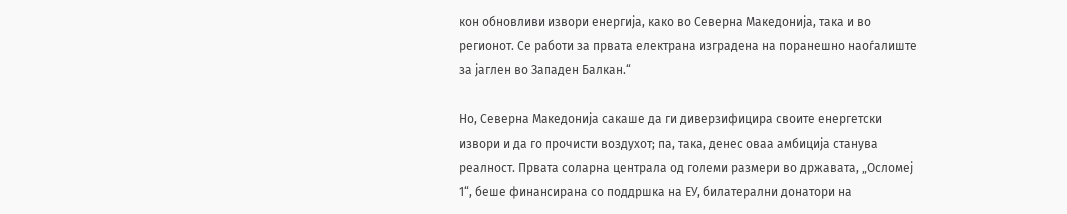кон обновливи извори енергија, како во Северна Македонија, така и во регионот. Се работи за првата електрана изградена на поранешно наоѓалиште за јаглен во Западен Балкан.“

Но, Северна Македонија сакаше да ги диверзифицира своите енергетски извори и да го прочисти воздухот; па, така, денес оваа амбиција станува реалност. Првата соларна централа од големи размери во државата, „Осломеј 1“, беше финансирана со поддршка на ЕУ, билатерални донатори на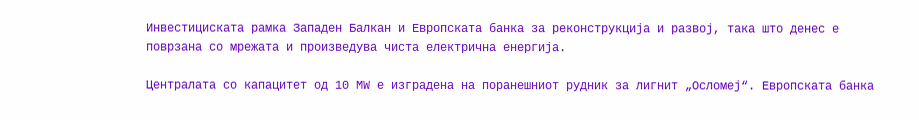Инвестициската рамка Западен Балкан и Европската банка за реконструкција и развој, така што денес е поврзана со мрежата и произведува чиста електрична енергија.

Централата со капацитет од 10 MW е изградена на поранешниот рудник за лигнит „Осломеј“. Европската банка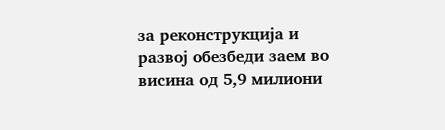за реконструкција и развој обезбеди заем во висина од 5,9 милиони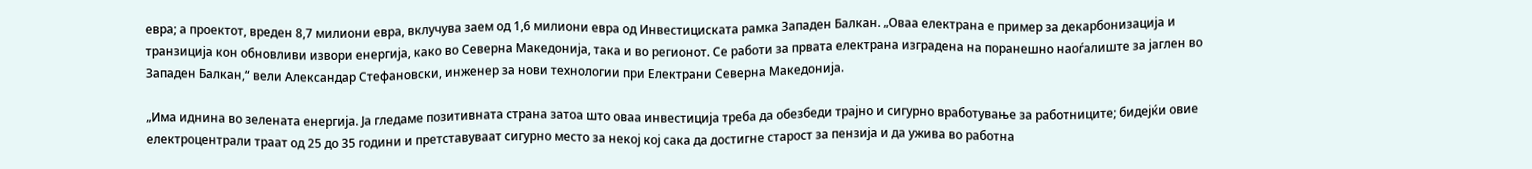евра; а проектот, вреден 8,7 милиони евра, вклучува заем од 1,6 милиони евра од Инвестициската рамка Западен Балкан. „Оваа електрана е пример за декарбонизација и транзиција кон обновливи извори енергија, како во Северна Македонија, така и во регионот. Се работи за првата електрана изградена на поранешно наоѓалиште за јаглен во Западен Балкан,“ вели Александар Стефановски, инженер за нови технологии при Електрани Северна Македонија.

„Има иднина во зелената енергија. Ја гледаме позитивната страна затоа што оваа инвестиција треба да обезбеди трајно и сигурно вработување за работниците; бидејќи овие електроцентрали траат од 25 до 35 години и претставуваат сигурно место за некој кој сака да достигне старост за пензија и да ужива во работна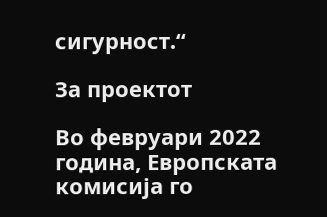сигурност.“

За проектот

Во февруари 2022 година, Европската комисија го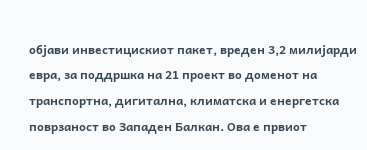објави инвестицискиот пакет, вреден 3,2 милијарди евра, за поддршка на 21 проект во доменот на транспортна, дигитална, климатска и енергетска поврзаност во Западен Балкан. Ова е првиот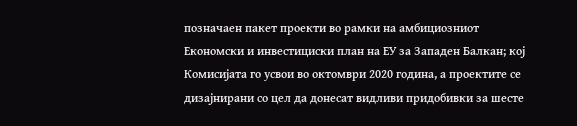позначаен пакет проекти во рамки на амбициозниот Економски и инвестициски план на ЕУ за Западен Балкан; кој Комисијата го усвои во октомври 2020 година, а проектите се дизајнирани со цел да донесат видливи придобивки за шесте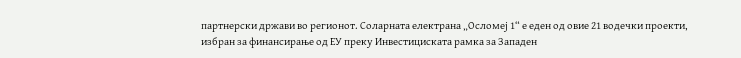партнерски држави во регионот. Соларната електрана „Осломеј 1“ е еден од овие 21 водечки проекти, избран за финансирање од ЕУ преку Инвестициската рамка за Западен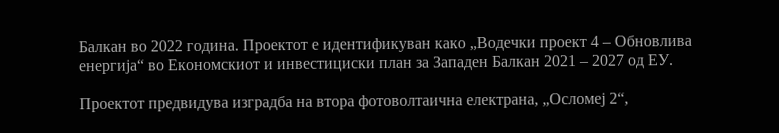Балкан во 2022 година. Проектот е идентификуван како „Водечки проект 4 – Обновлива енергија“ во Економскиот и инвестициски план за Западен Балкан 2021 – 2027 од ЕУ.

Проектот предвидува изградба на втора фотоволтаична електрана, „Осломеј 2“,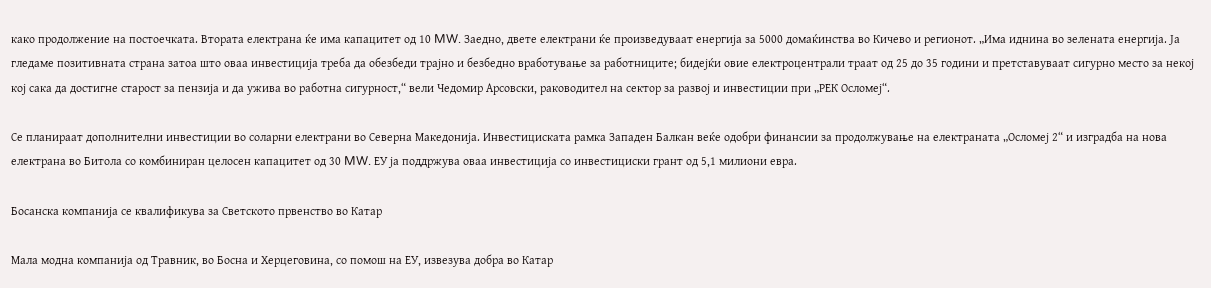како продолжение на постоечката. Втората електрана ќе има капацитет од 10 MW. Заедно, двете електрани ќе произведуваат енергија за 5000 домаќинства во Кичево и регионот. „Има иднина во зелената енергија. Ја гледаме позитивната страна затоа што оваа инвестиција треба да обезбеди трајно и безбедно вработување за работниците; бидејќи овие електроцентрали траат од 25 до 35 години и претставуваат сигурно место за некој кој сака да достигне старост за пензија и да ужива во работна сигурност,“ вели Чедомир Арсовски, раководител на сектор за развој и инвестиции при „РЕК Осломеј“.

Се планираат дополнителни инвестиции во соларни електрани во Северна Македонија. Инвестициската рамка Западен Балкан веќе одобри финансии за продолжување на електраната „Осломеј 2“ и изградба на нова електрана во Битола со комбиниран целосен капацитет од 30 MW. ЕУ ја поддржува оваа инвестиција со инвестициски грант од 5,1 милиони евра.

Босанска компанија се квалификува за Светското првенство во Катар

Мала модна компанија од Травник, во Босна и Херцеговина, со помош на ЕУ, извезува добра во Катар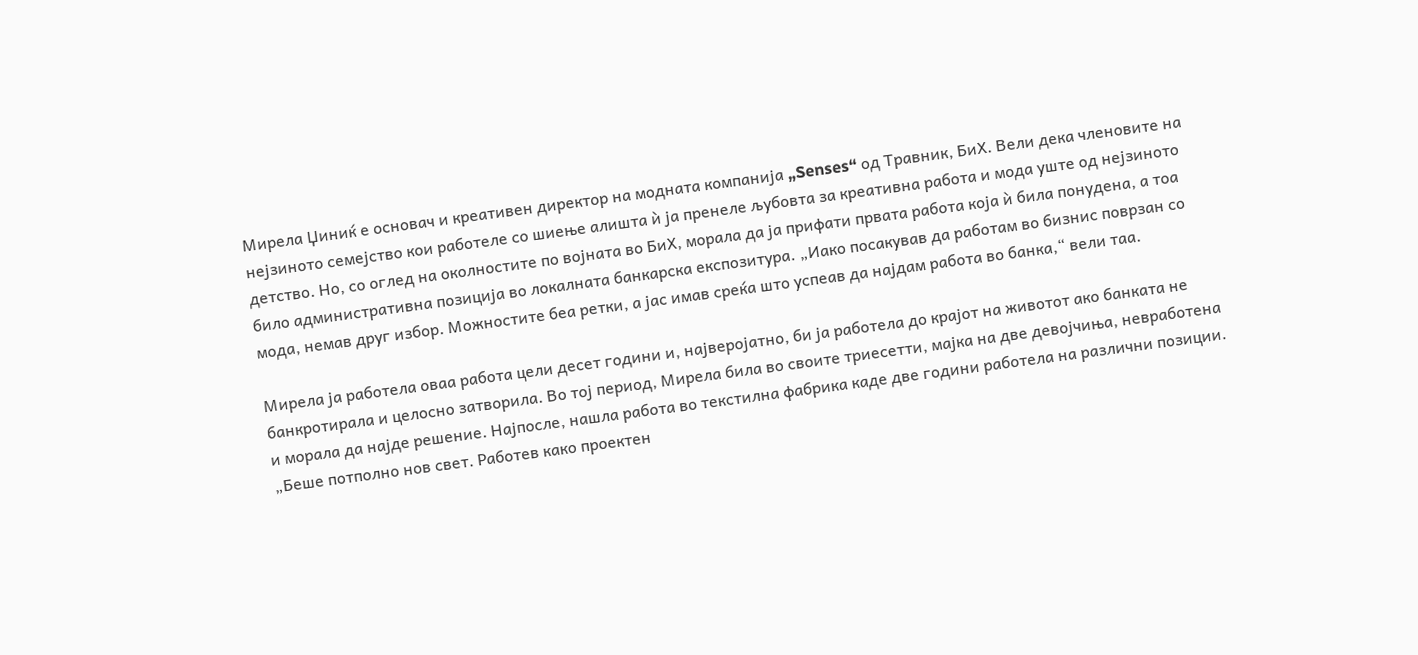Мирела Џиниќ е основач и креативен директор на модната компанија „Senses“ од Травник, БиХ. Вели дека членовите на нејзиното семејство кои работеле со шиење алишта ѝ ја пренеле љубовта за креативна работа и мода уште од нејзиното детство. Но, со оглед на околностите по војната во БиХ, морала да ја прифати првата работа која ѝ била понудена, а тоа било административна позиција во локалната банкарска експозитура. „Иако посакував да работам во бизнис поврзан со мода, немав друг избор. Можностите беа ретки, а јас имав среќа што успеав да најдам работа во банка,“ вели таа.

Мирела ја работела оваа работа цели десет години и, најверојатно, би ја работела до крајот на животот ако банката не банкротирала и целосно затворила. Во тој период, Мирела била во своите триесетти, мајка на две девојчиња, невработена и морала да најде решение. Најпосле, нашла работа во текстилна фабрика каде две години работела на различни позиции. „Беше потполно нов свет. Работев како проектен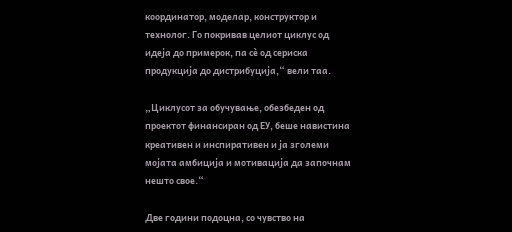координатор, моделар, конструктор и технолог. Го покривав целиот циклус од идеја до примерок, па сè од сериска продукција до дистрибуција,“ вели таа.

„Циклусот за обучување, обезбеден од проектот финансиран од ЕУ, беше навистина креативен и инспиративен и ја зголеми мојата амбиција и мотивација да започнам нешто свое.“

Две години подоцна, со чувство на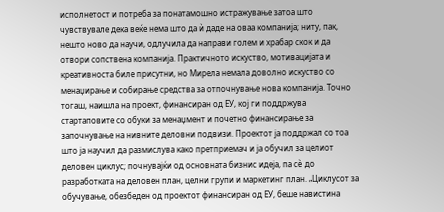исполнетост и потреба за понатамошно истражување затоа што чувствувале дека веќе нема што да ѝ даде на оваа компанија; ниту, пак, нешто ново да научи, одлучила да направи голем и храбар скок и да отвори сопствена компанија. Практичното искуство, мотивацијата и креативноста биле присутни, но Мирела немала доволно искуство со менаџирање и собирање средства за отпочнување нова компанија. Точно тогаш, наишла на проект, финансиран од ЕУ, кој ги поддржува стартаповите со обуки за менаџмент и почетно финансирање за започнување на нивните деловни подвизи. Проектот ја поддржал со тоа што ја научил да размислува како претприемач и ја обучил за целиот деловен циклус; почнувајќи од основната бизнис идеја, па сè до разработката на деловен план, целни групи и маркетинг план. „Циклусот за обучување, обезбеден од проектот финансиран од ЕУ, беше навистина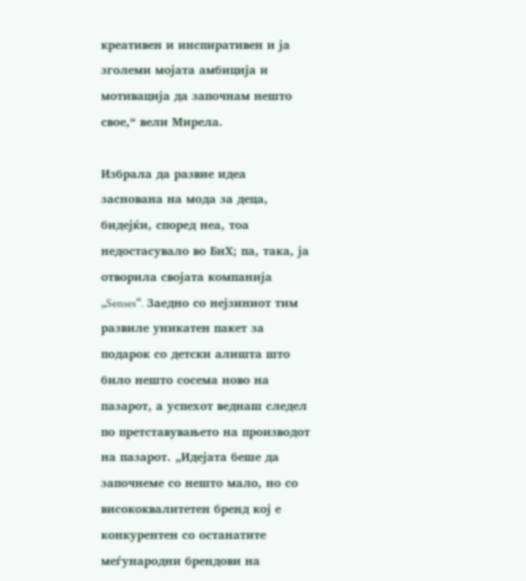креативен и инспиративен и ја зголеми мојата амбиција и мотивација да започнам нешто свое,“ вели Мирела.

Избрала да развие идеа заснована на мода за деца, бидејќи, според неа, тоа недостасувало во БиХ; па, така, ја отворила својата компанија „Senses“. Заедно со нејзиниот тим развиле уникатен пакет за подарок со детски алишта што било нешто сосема ново на пазарот, а успехот веднаш следел по претставувањето на производот на пазарот. „Идејата беше да започнеме со нешто мало, но со висококвалитетен бренд кој е конкурентен со останатите меѓународни брендови на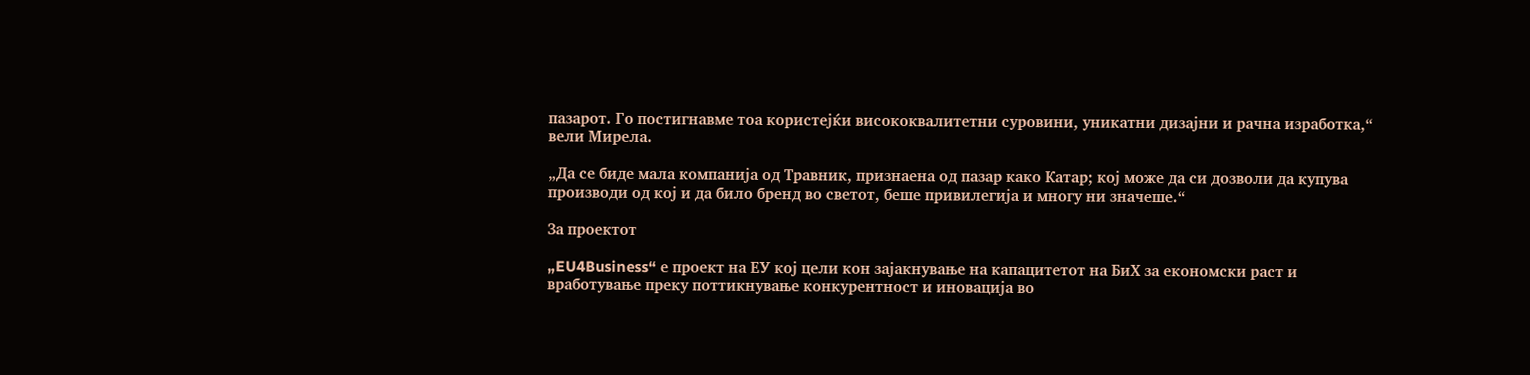пазарот. Го постигнавме тоа користејќи висококвалитетни суровини, уникатни дизајни и рачна изработка,“ вели Мирела.

„Да се биде мала компанија од Травник, признаена од пазар како Катар; кој може да си дозволи да купува производи од кој и да било бренд во светот, беше привилегија и многу ни значеше.“

За проектот

„EU4Business“ е проект на ЕУ кој цели кон зајакнување на капацитетот на БиХ за економски раст и вработување преку поттикнување конкурентност и иновација во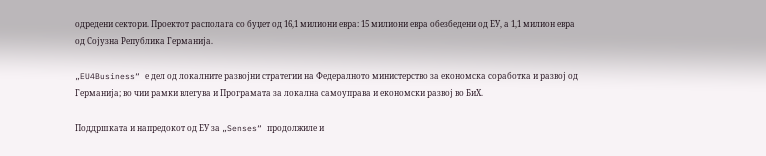одредени сектори. Проектот располага со буџет од 16,1 милиони евра: 15 милиони евра обезбедени од ЕУ, а 1,1 милион евра од Сојузна Република Германија.

„EU4Business“ е дел од локалните развојни стратегии на Федералното министерство за економска соработка и развој од Германија; во чии рамки влегува и Програмата за локална самоуправа и економски развој во БиХ.

Поддршката и напредокот од ЕУ за „Senses“ продолжиле и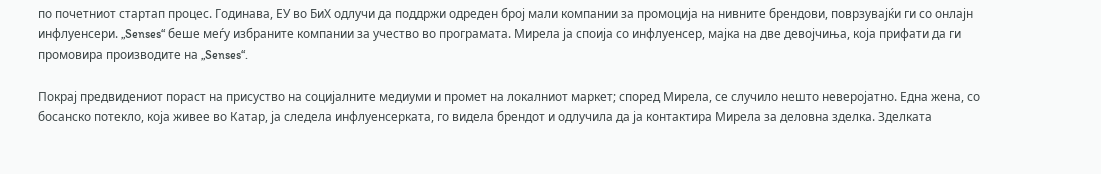по почетниот стартап процес. Годинава, ЕУ во БиХ одлучи да поддржи одреден број мали компании за промоција на нивните брендови, поврзувајќи ги со онлајн инфлуенсери. „Senses“ беше меѓу избраните компании за учество во програмата. Мирела ја споија со инфлуенсер, мајка на две девојчиња, која прифати да ги промовира производите на „Senses“.

Покрај предвидениот пораст на присуство на социјалните медиуми и промет на локалниот маркет; според Мирела, се случило нешто неверојатно. Една жена, со босанско потекло, која живее во Катар, ја следела инфлуенсерката, го видела брендот и одлучила да ја контактира Мирела за деловна зделка. Зделката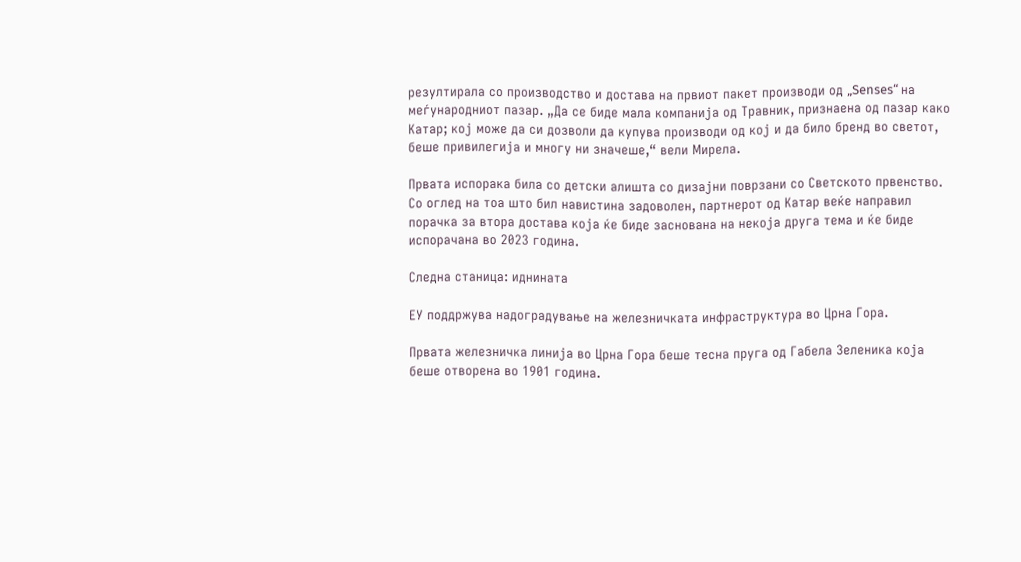резултирала со производство и достава на првиот пакет производи од „Senses“ на меѓународниот пазар. „Да се биде мала компанија од Травник, признаена од пазар како Катар; кој може да си дозволи да купува производи од кој и да било бренд во светот, беше привилегија и многу ни значеше,“ вели Мирела.

Првата испорака била со детски алишта со дизајни поврзани со Светското првенство. Со оглед на тоа што бил навистина задоволен, партнерот од Катар веќе направил порачка за втора достава која ќе биде заснована на некоја друга тема и ќе биде испорачана во 2023 година.

Следна станица: иднината

ЕУ поддржува надоградување на железничката инфраструктура во Црна Гора.

Првата железничка линија во Црна Гора беше тесна пруга од Габела Зеленика која беше отворена во 1901 година.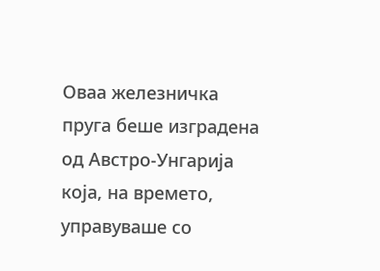Оваа железничка пруга беше изградена од Австро-Унгарија која, на времето, управуваше со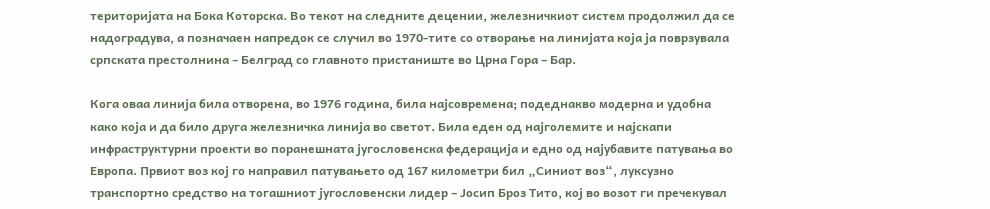територијата на Бока Которска. Во текот на следните децении, железничкиот систем продолжил да се надоградува, а позначаен напредок се случил во 1970-тите со отворање на линијата која ја поврзувала српската престолнина – Белград со главното пристаниште во Црна Гора – Бар.

Кога оваа линија била отворена, во 1976 година, била најсовремена; подеднакво модерна и удобна како која и да било друга железничка линија во светот. Била еден од најголемите и најскапи инфраструктурни проекти во поранешната југословенска федерација и едно од најубавите патувања во Европа. Првиот воз кој го направил патувањето од 167 километри бил „Синиот воз“, луксузно транспортно средство на тогашниот југословенски лидер – Јосип Броз Тито, кој во возот ги пречекувал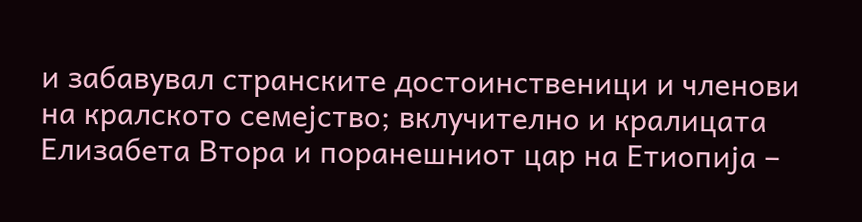и забавувал странските достоинственици и членови на кралското семејство; вклучително и кралицата Елизабета Втора и поранешниот цар на Етиопија –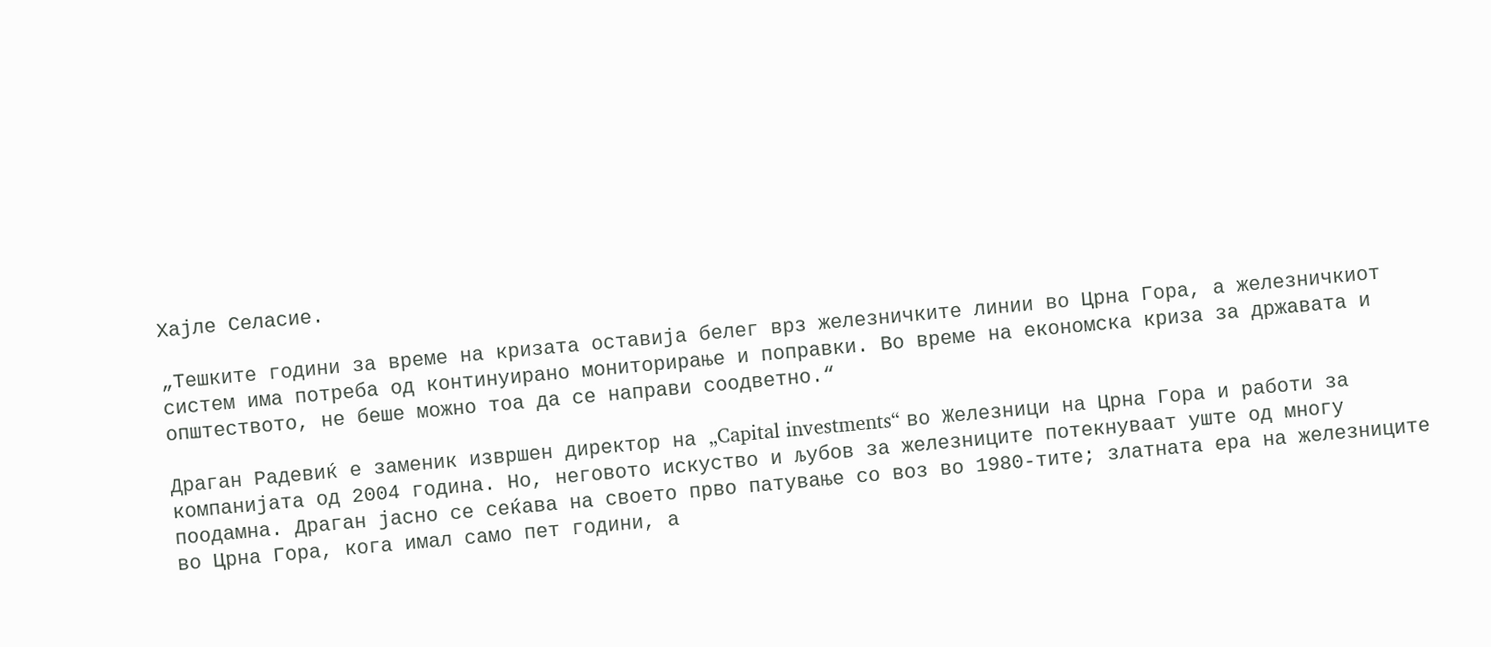Хајле Селасие.

„Тешките години за време на кризата оставија белег врз железничките линии во Црна Гора, а железничкиот систем има потреба од континуирано мониторирање и поправки. Во време на економска криза за државата и општеството, не беше можно тоа да се направи соодветно.“

Драган Радевиќ е заменик извршен директор на „Capital investments“ во Железници на Црна Гора и работи за компанијата од 2004 година. Но, неговото искуство и љубов за железниците потекнуваат уште од многу поодамна. Драган јасно се сеќава на своето прво патување со воз во 1980-тите; златната ера на железниците во Црна Гора, кога имал само пет години, а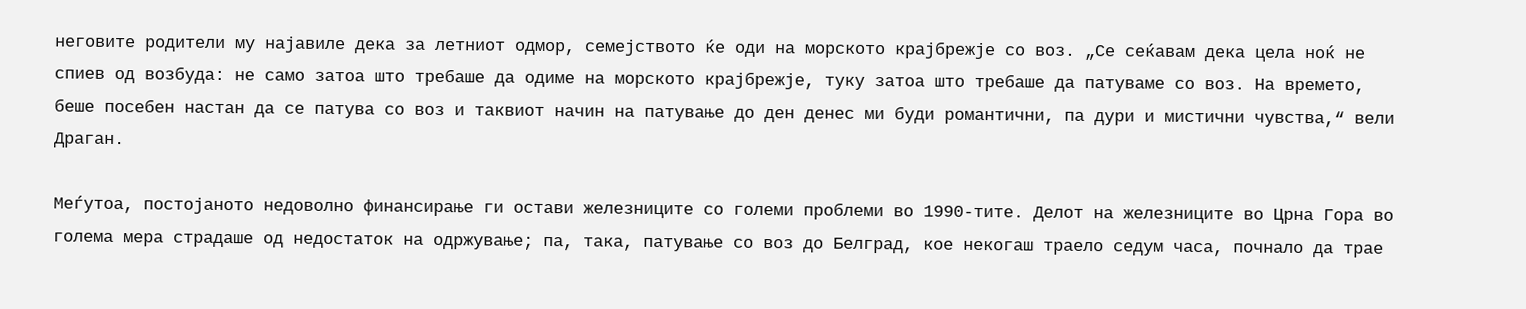неговите родители му најавиле дека за летниот одмор, семејството ќе оди на морското крајбрежје со воз. „Се сеќавам дека цела ноќ не спиев од возбуда: не само затоа што требаше да одиме на морското крајбрежје, туку затоа што требаше да патуваме со воз. На времето, беше посебен настан да се патува со воз и таквиот начин на патување до ден денес ми буди романтични, па дури и мистични чувства,“ вели Драган.

Меѓутоа, постојаното недоволно финансирање ги остави железниците со големи проблеми во 1990-тите. Делот на железниците во Црна Гора во голема мера страдаше од недостаток на одржување; па, така, патување со воз до Белград, кое некогаш траело седум часа, почнало да трае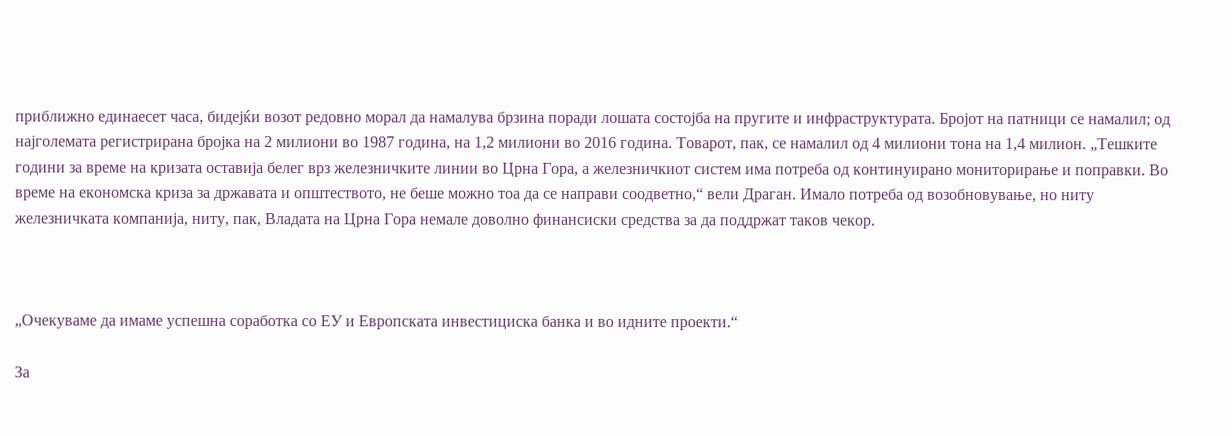приближно единаесет часа, бидејќи возот редовно морал да намалува брзина поради лошата состојба на пругите и инфраструктурата. Бројот на патници се намалил; од најголемата регистрирана бројка на 2 милиони во 1987 година, на 1,2 милиони во 2016 година. Товарот, пак, се намалил од 4 милиони тона на 1,4 милион. „Тешките години за време на кризата оставија белег врз железничките линии во Црна Гора, а железничкиот систем има потреба од континуирано мониторирање и поправки. Во време на економска криза за државата и општеството, не беше можно тоа да се направи соодветно,“ вели Драган. Имало потреба од возобновување, но ниту железничката компанија, ниту, пак, Владата на Црна Гора немале доволно финансиски средства за да поддржат таков чекор.



„Очекуваме да имаме успешна соработка со ЕУ и Европската инвестициска банка и во идните проекти.“

За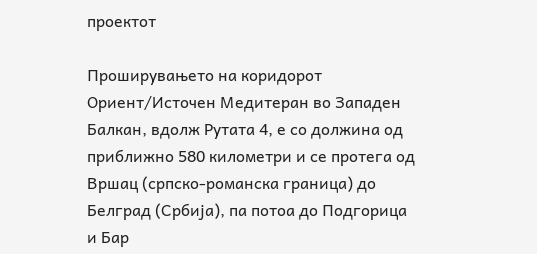проектот

Проширувањето на коридорот Ориент/Источен Медитеран во Западен Балкан, вдолж Рутата 4, е со должина од приближно 580 километри и се протега од Вршац (српско-романска граница) до Белград (Србија), па потоа до Подгорица и Бар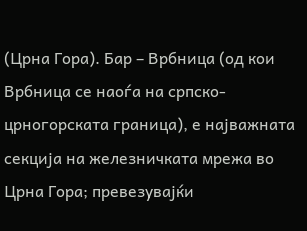(Црна Гора). Бар – Врбница (од кои Врбница се наоѓа на српско-црногорската граница), е најважната секција на железничката мрежа во Црна Гора; превезувајќи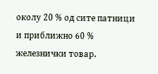околу 20 % од сите патници и приближно 60 % железнички товар.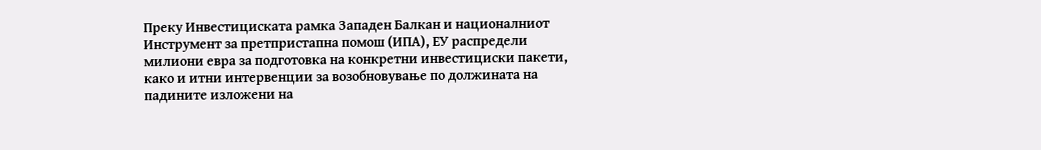Преку Инвестициската рамка Западен Балкан и националниот Инструмент за претпристапна помош (ИПА), ЕУ распредели милиони евра за подготовка на конкретни инвестициски пакети, како и итни интервенции за возобновување по должината на падините изложени на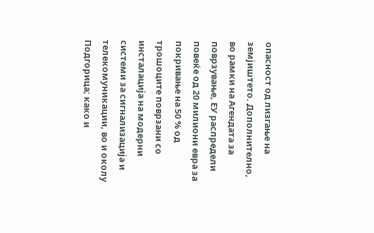опасност од лизгање на земјиштето. Дополнително, во рамки на Агендата за поврзување, ЕУ распредели повеќе од 20 милиони евра за покривање на 50 % од трошоците поврзани со инсталација на модерни системи за сигнализација и телекомуникации, во и околу Подгорица; како и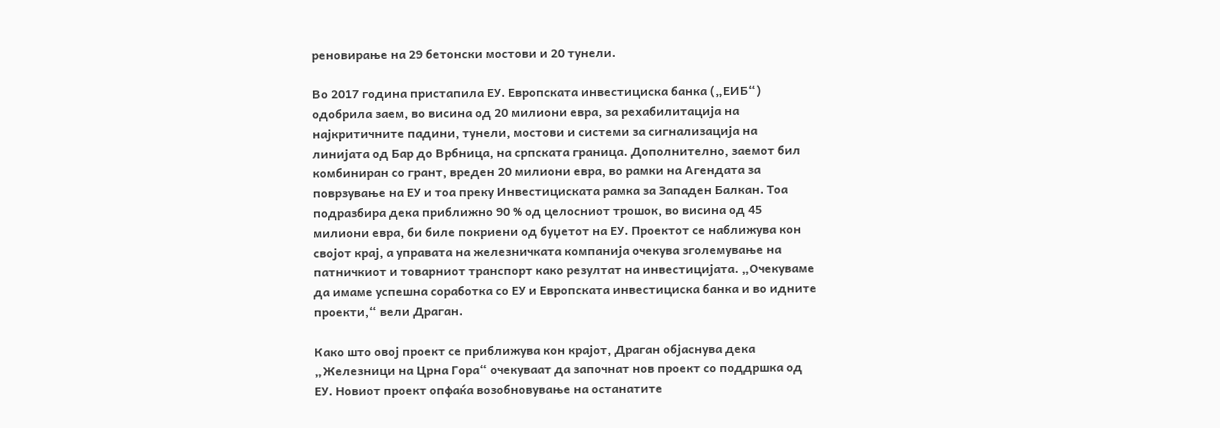реновирање на 29 бетонски мостови и 20 тунели.

Во 2017 година пристапила ЕУ. Европската инвестициска банка („ЕИБ“) одобрила заем, во висина од 20 милиони евра, за рехабилитација на најкритичните падини, тунели, мостови и системи за сигнализација на линијата од Бар до Врбница, на српската граница. Дополнително, заемот бил комбиниран со грант, вреден 20 милиони евра, во рамки на Агендата за поврзување на ЕУ и тоа преку Инвестициската рамка за Западен Балкан. Тоа подразбира дека приближно 90 % од целосниот трошок, во висина од 45 милиони евра, би биле покриени од буџетот на ЕУ. Проектот се наближува кон својот крај, а управата на железничката компанија очекува зголемување на патничкиот и товарниот транспорт како резултат на инвестицијата. „Очекуваме да имаме успешна соработка со ЕУ и Европската инвестициска банка и во идните проекти,“ вели Драган.

Како што овој проект се приближува кон крајот, Драган објаснува дека „Железници на Црна Гора“ очекуваат да започнат нов проект со поддршка од ЕУ. Новиот проект опфаќа возобновување на останатите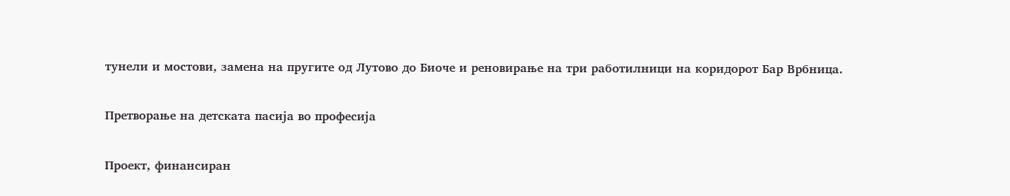тунели и мостови, замена на пругите од Лутово до Биоче и реновирање на три работилници на коридорот Бар Врбница.

Претворање на детската пасија во професија

Проект, финансиран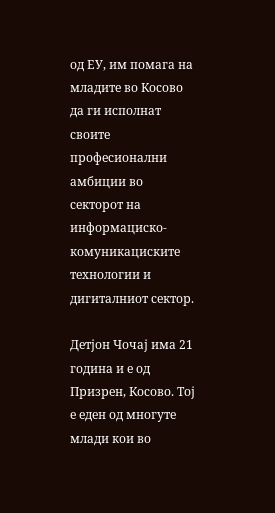од ЕУ, им помага на младите во Косово да ги исполнат своите професионални амбиции во секторот на информациско-комуникациските технологии и дигиталниот сектор.

Детјон Чочај има 21 година и е од Призрен, Косово. Тој е еден од многуте млади кои во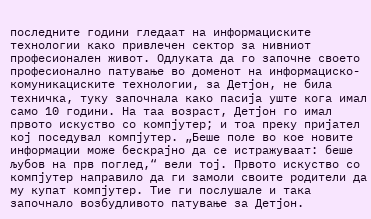последните години гледаат на информациските технологии како привлечен сектор за нивниот професионален живот. Одлуката да го започне своето професионално патување во доменот на информациско-комуникациските технологии, за Детјон, не била техничка, туку започнала како пасија уште кога имал само 10 години. На таа возраст, Детјон го имал првото искуство со компјутер; и тоа преку пријател кој поседувал компјутер. „Беше поле во кое новите информации може бескрајно да се истражуваат: беше љубов на прв поглед,“ вели тој. Првото искуство со компјутер направило да ги замоли своите родители да му купат компјутер. Тие ги послушале и така започнало возбудливото патување за Детјон.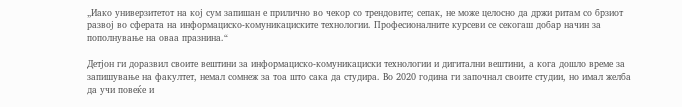„Иако универзитетот на кој сум запишан е прилично во чекор со трендовите; сепак, не може целосно да држи ритам со брзиот развој во сферата на информациско-комуникациските технологии. Професионалните курсеви се секогаш добар начин за пополнување на оваа празнина.“

Детјон ги доразвил своите вештини за информациско-комуникациски технологии и дигитални вештини, а кога дошло време за запишување на факултет, немал сомнеж за тоа што сака да студира. Во 2020 година ги започнал своите студии, но имал желба да учи повеќе и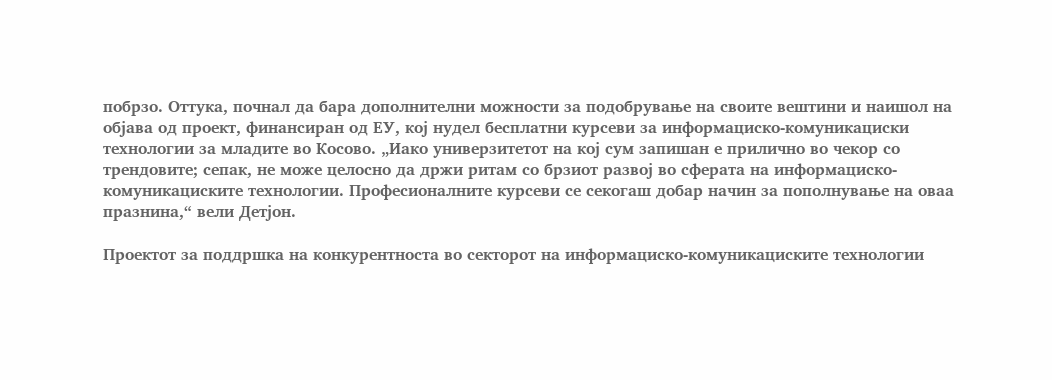побрзо. Оттука, почнал да бара дополнителни можности за подобрување на своите вештини и наишол на објава од проект, финансиран од ЕУ, кој нудел бесплатни курсеви за информациско-комуникациски технологии за младите во Косово. „Иако универзитетот на кој сум запишан е прилично во чекор со трендовите; сепак, не може целосно да држи ритам со брзиот развој во сферата на информациско-комуникациските технологии. Професионалните курсеви се секогаш добар начин за пополнување на оваа празнина,“ вели Детјон.

Проектот за поддршка на конкурентноста во секторот на информациско-комуникациските технологии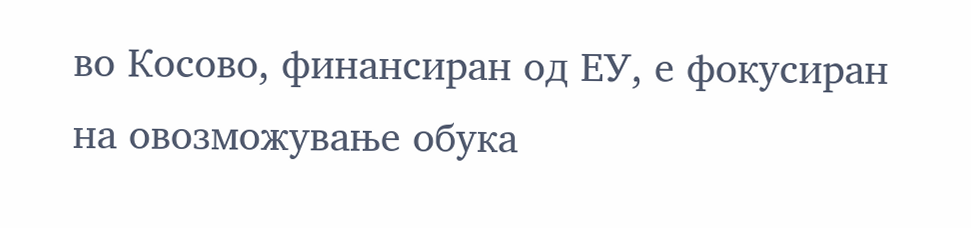во Косово, финансиран од ЕУ, е фокусиран на овозможување обука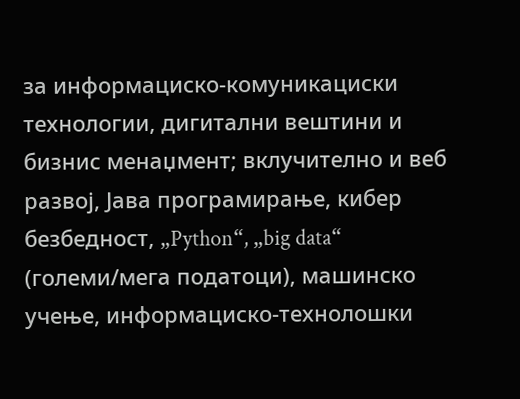за информациско-комуникациски технологии, дигитални вештини и бизнис менаџмент; вклучително и веб развој, Јава програмирање, кибер безбедност, „Python“, „big data“ (големи/мега податоци), машинско учење, информациско-технолошки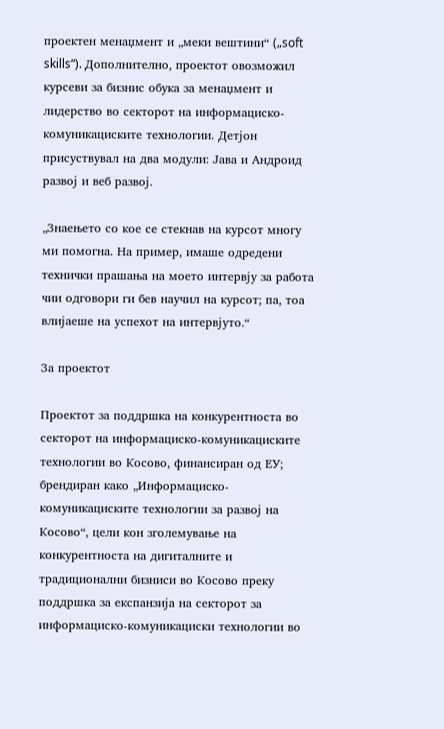проектен менаџмент и „меки вештини“ („soft skills“). Дополнително, проектот овозможил курсеви за бизнис обука за менаџмент и лидерство во секторот на информациско-комуникациските технологии. Детјон присуствувал на два модули: Јава и Андроид развој и веб развој.

„Знаењето со кое се стекнав на курсот многу ми помогна. На пример, имаше одредени технички прашања на моето интервју за работа чии одговори ги бев научил на курсот; па, тоа влијаеше на успехот на интервјуто.“

За проектот

Проектот за поддршка на конкурентноста во секторот на информациско-комуникациските технологии во Косово, финансиран од ЕУ; брендиран како „Информациско-комуникациските технологии за развој на Косово“, цели кон зголемување на конкурентноста на дигиталните и традиционални бизниси во Косово преку поддршка за експанзија на секторот за информациско-комуникациски технологии во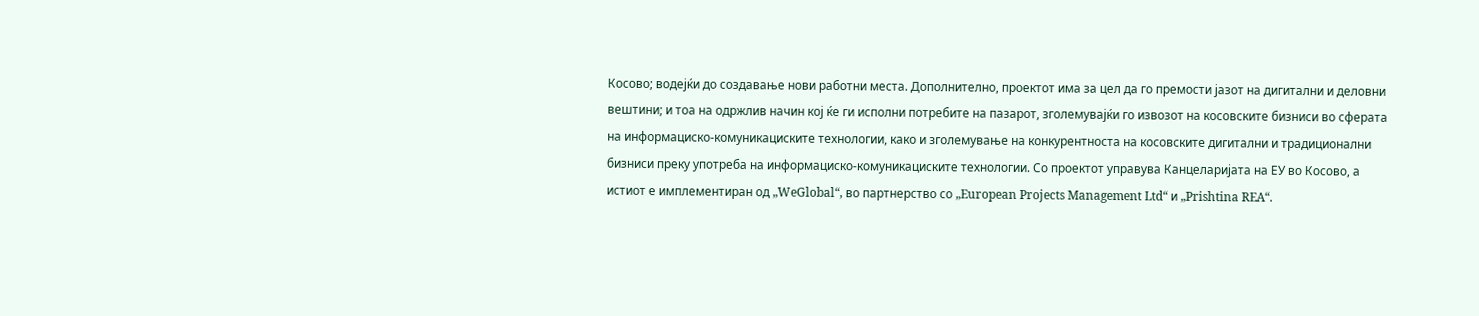Косово; водејќи до создавање нови работни места. Дополнително, проектот има за цел да го премости јазот на дигитални и деловни вештини; и тоа на одржлив начин кој ќе ги исполни потребите на пазарот, зголемувајќи го извозот на косовските бизниси во сферата на информациско-комуникациските технологии, како и зголемување на конкурентноста на косовските дигитални и традиционални бизниси преку употреба на информациско-комуникациските технологии. Со проектот управува Канцеларијата на ЕУ во Косово, а истиот е имплементиран од „WeGlobal“, во партнерство со „European Projects Management Ltd“ и „Prishtina REA“.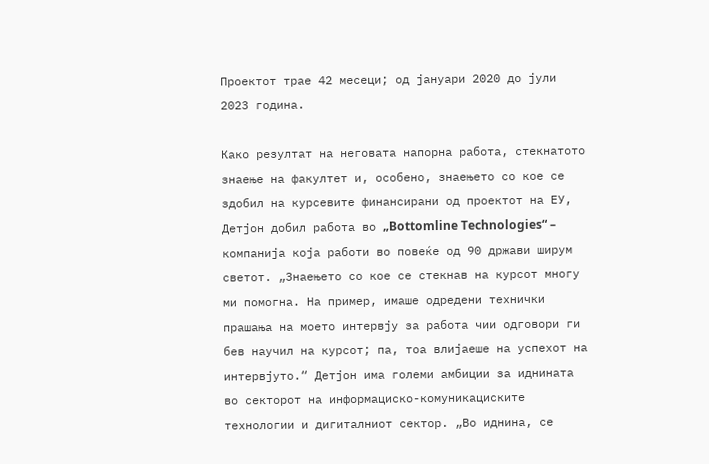Проектот трае 42 месеци; од јануари 2020 до јули 2023 година.

Како резултат на неговата напорна работа, стекнатото знаење на факултет и, особено, знаењето со кое се здобил на курсевите финансирани од проектот на ЕУ, Детјон добил работа во „Bottomline Technologies“ – компанија која работи во повеќе од 90 држави ширум светот. „Знаењето со кое се стекнав на курсот многу ми помогна. На пример, имаше одредени технички прашања на моето интервју за работа чии одговори ги бев научил на курсот; па, тоа влијаеше на успехот на интервјуто.“ Детјон има големи амбиции за иднината во секторот на информациско-комуникациските технологии и дигиталниот сектор. „Во иднина, се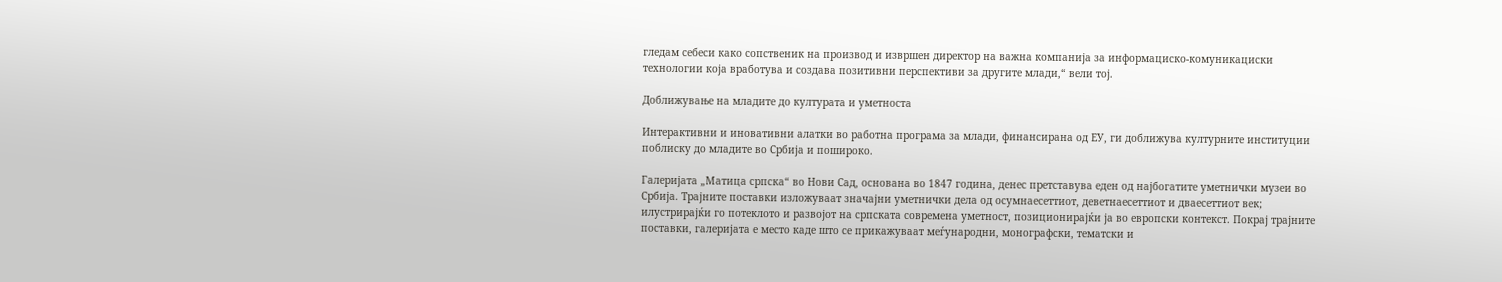гледам себеси како сопственик на производ и извршен директор на важна компанија за информациско-комуникациски технологии која вработува и создава позитивни перспективи за другите млади,“ вели тој.

Доближување на младите до културата и уметноста

Интерактивни и иновативни алатки во работна програма за млади, финансирана од ЕУ, ги доближува културните институции поблиску до младите во Србија и пошироко.

Галеријата „Матица српска“ во Нови Сад, основана во 1847 година, денес претставува еден од најбогатите уметнички музеи во Србија. Трајните поставки изложуваат значајни уметнички дела од осумнаесеттиот, деветнаесеттиот и дваесеттиот век; илустрирајќи го потеклото и развојот на српската современа уметност, позиционирајќи ја во европски контекст. Покрај трајните поставки, галеријата е место каде што се прикажуваат меѓународни, монографски, тематски и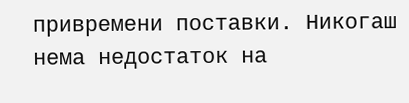привремени поставки. Никогаш нема недостаток на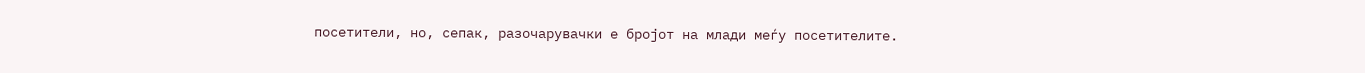посетители, но, сепак, разочарувачки е бројот на млади меѓу посетителите.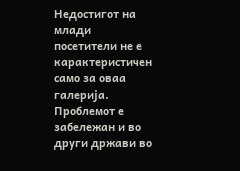Недостигот на млади посетители не е карактеристичен само за оваа галерија. Проблемот е забележан и во други држави во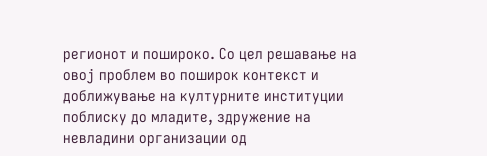регионот и пошироко. Со цел решавање на овој проблем во поширок контекст и доближување на културните институции поблиску до младите, здружение на невладини организации од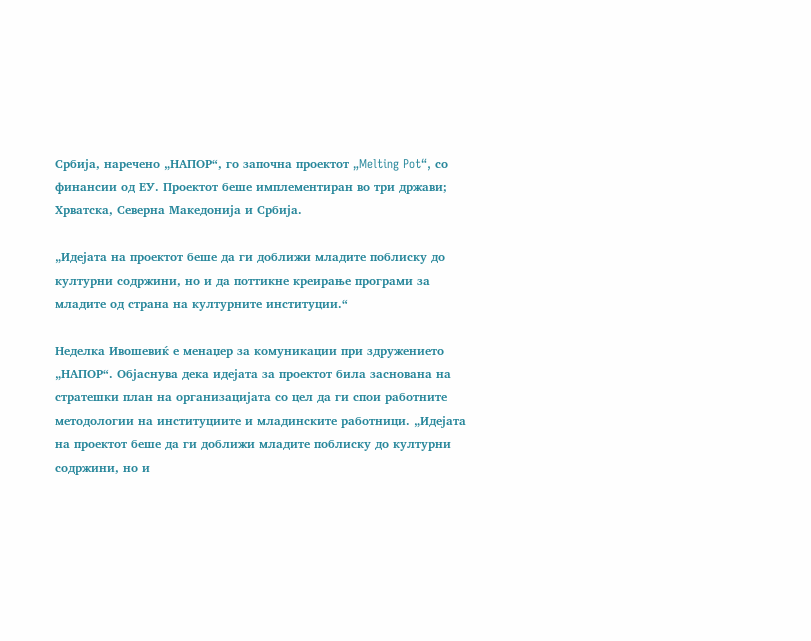Србија, наречено „НАПОР“, го започна проектот „Melting Pot“, со финансии од ЕУ. Проектот беше имплементиран во три држави; Хрватска, Северна Македонија и Србија.

„Идејата на проектот беше да ги доближи младите поблиску до културни содржини, но и да поттикне креирање програми за младите од страна на културните институции.“

Неделка Ивошевиќ е менаџер за комуникации при здружението „НАПОР“. Објаснува дека идејата за проектот била заснована на стратешки план на организацијата со цел да ги спои работните методологии на институциите и младинските работници. „Идејата на проектот беше да ги доближи младите поблиску до културни содржини, но и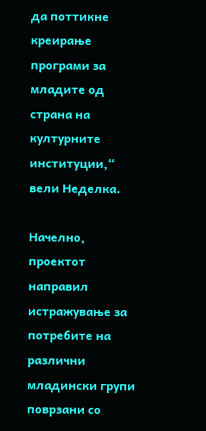да поттикне креирање програми за младите од страна на културните институции,“ вели Неделка.

Начелно, проектот направил истражување за потребите на различни младински групи поврзани со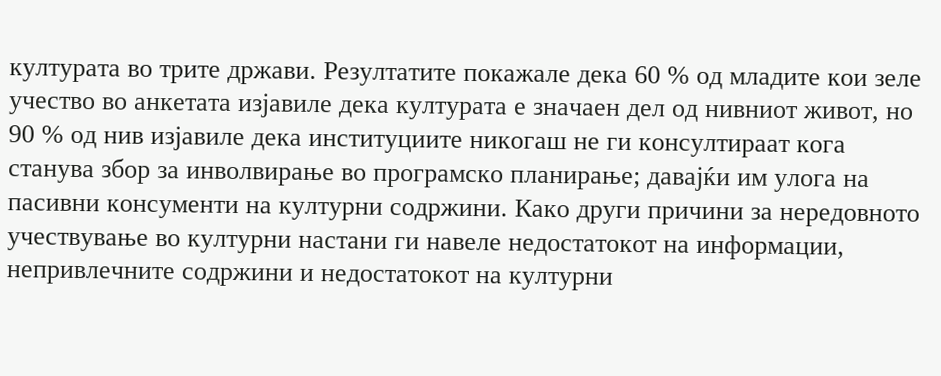културата во трите држави. Резултатите покажале дека 60 % од младите кои зеле учество во анкетата изјавиле дека културата е значаен дел од нивниот живот, но 90 % од нив изјавиле дека институциите никогаш не ги консултираат кога станува збор за инволвирање во програмско планирање; давајќи им улога на пасивни консументи на културни содржини. Како други причини за нередовното учествување во културни настани ги навеле недостатокот на информации, непривлечните содржини и недостатокот на културни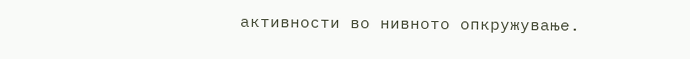активности во нивното опкружување.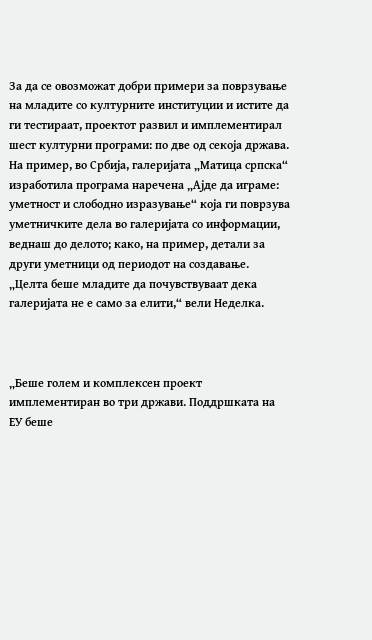За да се овозможат добри примери за поврзување на младите со културните институции и истите да ги тестираат, проектот развил и имплементирал шест културни програми: по две од секоја држава. На пример, во Србија, галеријата „Матица српска“ изработила програма наречена „Ајде да играме: уметност и слободно изразување“ која ги поврзува уметничките дела во галеријата со информации, веднаш до делото; како, на пример, детали за други уметници од периодот на создавање. „Целта беше младите да почувствуваат дека галеријата не е само за елити,“ вели Неделка.



„Беше голем и комплексен проект имплементиран во три држави. Поддршката на ЕУ беше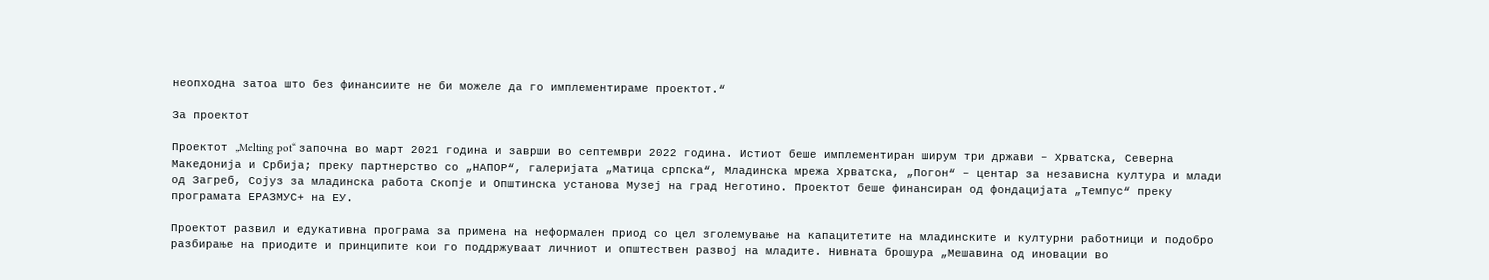неопходна затоа што без финансиите не би можеле да го имплементираме проектот.“

За проектот

Проектот „Melting pot“ започна во март 2021 година и заврши во септември 2022 година. Истиот беше имплементиран ширум три држави – Хрватска, Северна Македонија и Србија; преку партнерство со „НАПОР“, галеријата „Матица српска“, Младинска мрежа Хрватска, „Погон“ – центар за независна култура и млади од Загреб, Сојуз за младинска работа Скопје и Општинска установа Музеј на град Неготино. Проектот беше финансиран од фондацијата „Темпус“ преку програмата ЕРАЗМУС+ на ЕУ.

Проектот развил и едукативна програма за примена на неформален приод со цел зголемување на капацитетите на младинските и културни работници и подобро разбирање на приодите и принципите кои го поддржуваат личниот и општествен развој на младите. Нивната брошура „Мешавина од иновации во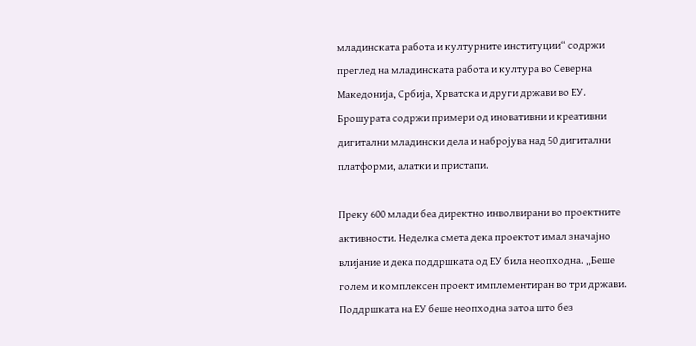младинската работа и културните институции“ содржи преглед на младинската работа и култура во Северна Македонија, Србија, Хрватска и други држави во ЕУ. Брошурата содржи примери од иновативни и креативни дигитални младински дела и набројува над 50 дигитални платформи, алатки и пристапи.

Преку 600 млади беа директно инволвирани во проектните активности. Неделка смета дека проектот имал значајно влијание и дека поддршката од ЕУ била неопходна. „Беше голем и комплексен проект имплементиран во три држави. Поддршката на ЕУ беше неопходна затоа што без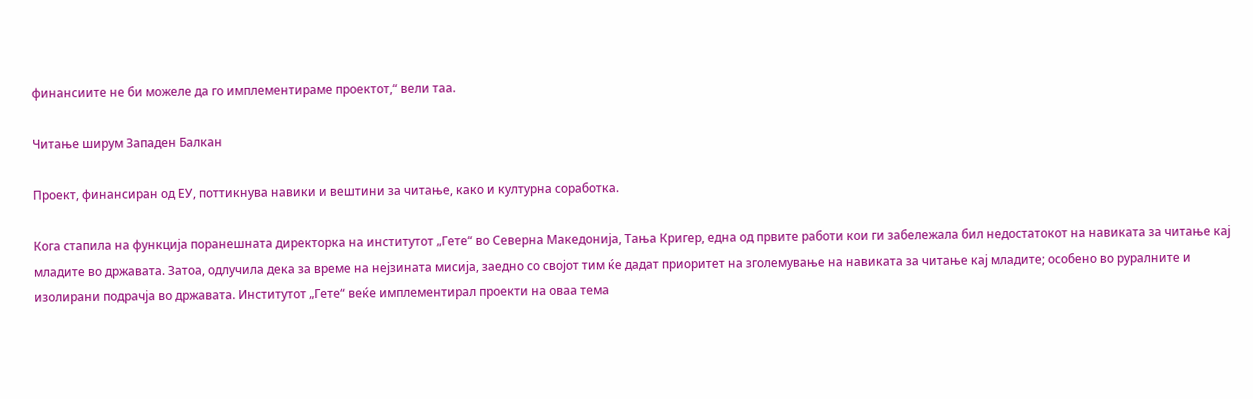финансиите не би можеле да го имплементираме проектот,“ вели таа.

Читање ширум Западен Балкан

Проект, финансиран од ЕУ, поттикнува навики и вештини за читање, како и културна соработка.

Кога стапила на функција поранешната директорка на институтот „Гете“ во Северна Македонија, Тања Кригер, една од првите работи кои ги забележала бил недостатокот на навиката за читање кај младите во државата. Затоа, одлучила дека за време на нејзината мисија, заедно со својот тим ќе дадат приоритет на зголемување на навиката за читање кај младите; особено во руралните и изолирани подрачја во државата. Институтот „Гете“ веќе имплементирал проекти на оваа тема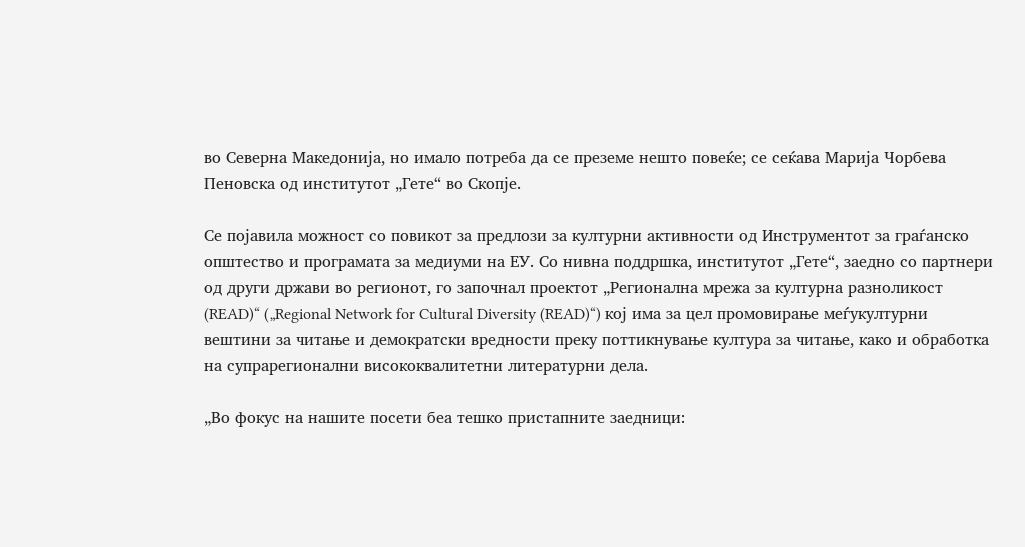во Северна Македонија, но имало потреба да се преземе нешто повеќе; се сеќава Марија Чорбева Пеновска од институтот „Гете“ во Скопје.

Се појавила можност со повикот за предлози за културни активности од Инструментот за граѓанско општество и програмата за медиуми на ЕУ. Со нивна поддршка, институтот „Гете“, заедно со партнери од други држави во регионот, го започнал проектот „Регионална мрежа за културна разноликост (READ)“ („Regional Network for Cultural Diversity (READ)“) кој има за цел промовирање меѓукултурни вештини за читање и демократски вредности преку поттикнување култура за читање, како и обработка на супрарегионални висококвалитетни литературни дела.

„Во фокус на нашите посети беа тешко пристапните заедници: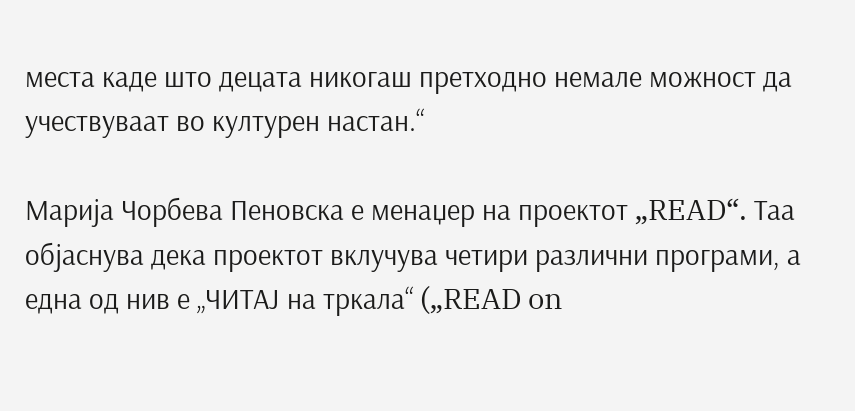места каде што децата никогаш претходно немале можност да учествуваат во културен настан.“

Марија Чорбева Пеновска е менаџер на проектот „READ“. Таа објаснува дека проектот вклучува четири различни програми, а една од нив е „ЧИТАЈ на тркала“ („READ on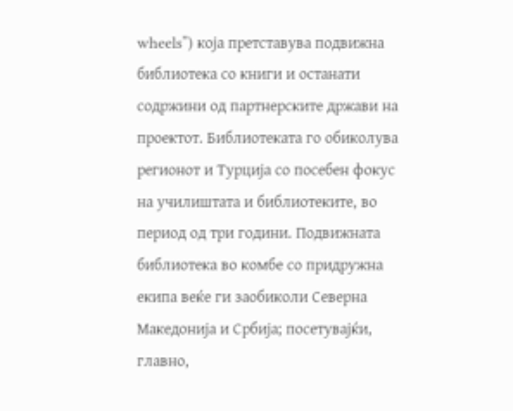wheels”) која претставува подвижна библиотека со книги и останати содржини од партнерските држави на проектот. Библиотеката го обиколува регионот и Турција со посебен фокус на училиштата и библиотеките, во период од три години. Подвижната библиотека во комбе со придружна екипа веќе ги заобиколи Северна Македонија и Србија; посетувајќи, главно,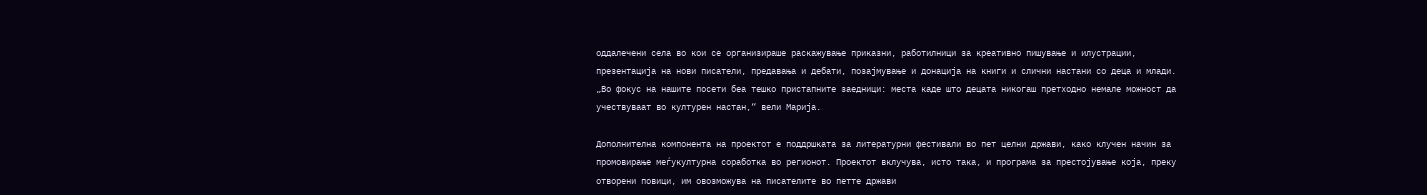оддалечени села во кои се организираше раскажување приказни, работилници за креативно пишување и илустрации, презентација на нови писатели, предавања и дебати, позајмување и донација на книги и слични настани со деца и млади. „Во фокус на нашите посети беа тешко пристапните заедници: места каде што децата никогаш претходно немале можност да учествуваат во културен настан,“ вели Марија.

Дополнителна компонента на проектот е поддршката за литературни фестивали во пет целни држави, како клучен начин за промовирање меѓукултурна соработка во регионот. Проектот вклучува, исто така, и програма за престојување која, преку отворени повици, им овозможува на писателите во петте држави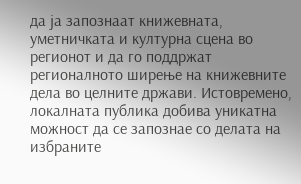да ја запознаат книжевната, уметничката и културна сцена во регионот и да го поддржат регионалното ширење на книжевните дела во целните држави. Истовремено, локалната публика добива уникатна можност да се запознае со делата на избраните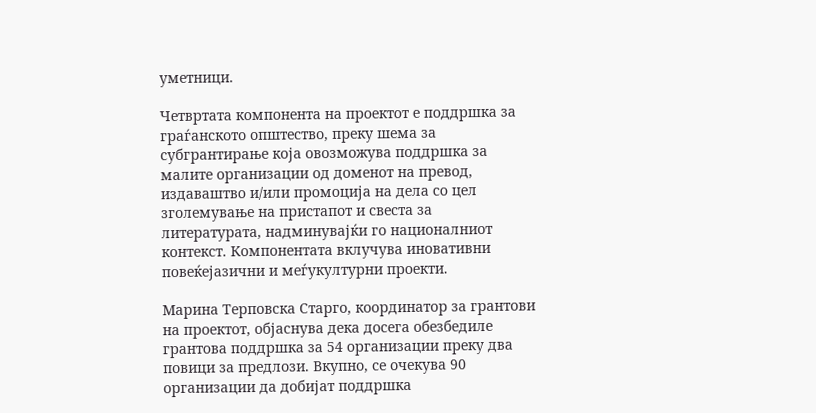уметници.

Четвртата компонента на проектот е поддршка за граѓанското општество, преку шема за субгрантирање која овозможува поддршка за малите организации од доменот на превод, издаваштво и/или промоција на дела со цел зголемување на пристапот и свеста за литературата, надминувајќи го националниот контекст. Компонентата вклучува иновативни повеќејазични и меѓукултурни проекти.

Марина Терповска Старго, координатор за грантови на проектот, објаснува дека досега обезбедиле грантова поддршка за 54 организации преку два повици за предлози. Вкупно, се очекува 90 организации да добијат поддршка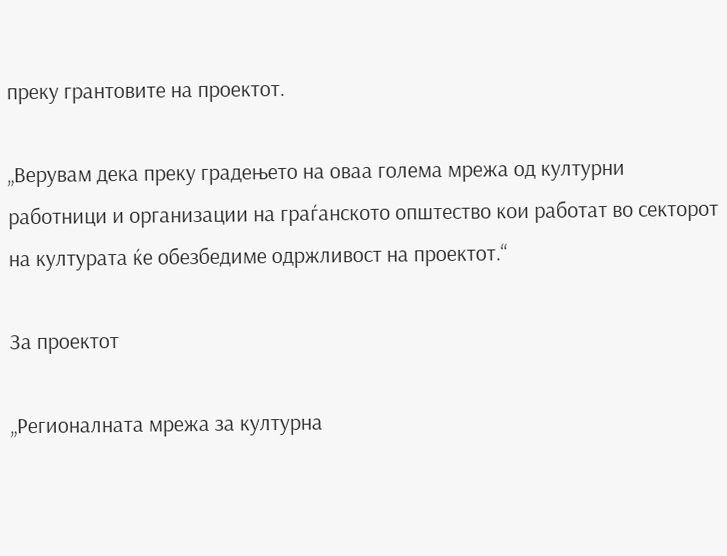преку грантовите на проектот.

„Верувам дека преку градењето на оваа голема мрежа од културни работници и организации на граѓанското општество кои работат во секторот на културата ќе обезбедиме одржливост на проектот.“

За проектот

„Регионалната мрежа за културна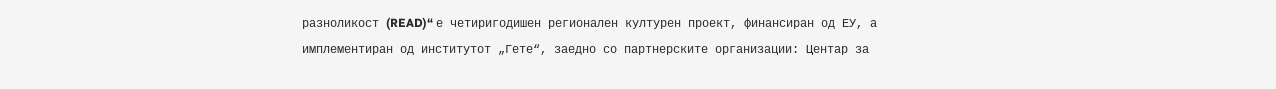разноликост (READ)“ е четиригодишен регионален културен проект, финансиран од ЕУ, а имплементиран од институтот „Гете“, заедно со партнерските организации: Центар за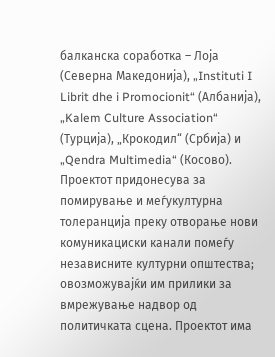балканска соработка – Лоја (Северна Македонија), „Instituti I Librit dhe i Promocionit“ (Албанија), „Kalem Culture Association“ (Турција), „Крокодил“ (Србија) и „Qendra Multimedia“ (Косово). Проектот придонесува за помирување и меѓукултурна толеранција преку отворање нови комуникациски канали помеѓу независните културни општества; овозможувајќи им прилики за вмрежување надвор од политичката сцена. Проектот има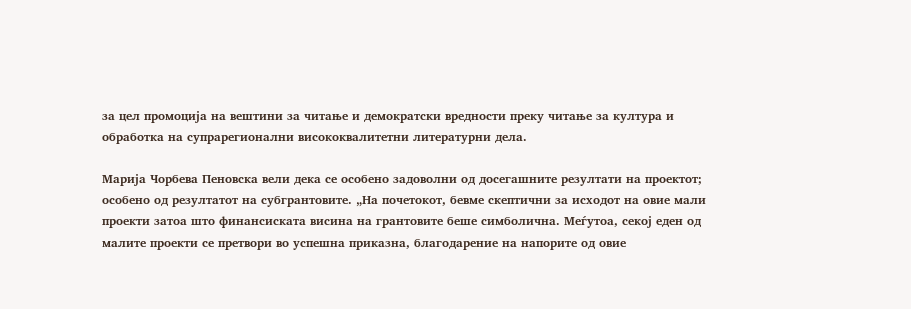за цел промоција на вештини за читање и демократски вредности преку читање за култура и обработка на супрарегионални висококвалитетни литературни дела.

Марија Чорбева Пеновска вели дека се особено задоволни од досегашните резултати на проектот; особено од резултатот на субгрантовите. „На почетокот, бевме скептични за исходот на овие мали проекти затоа што финансиската висина на грантовите беше симболична. Меѓутоа, секој еден од малите проекти се претвори во успешна приказна, благодарение на напорите од овие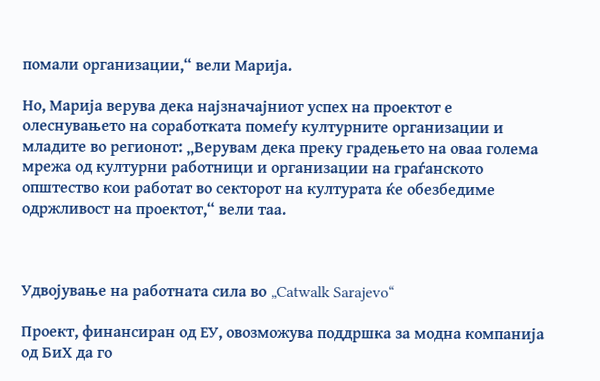помали организации,“ вели Марија.

Но, Марија верува дека најзначајниот успех на проектот е олеснувањето на соработката помеѓу културните организации и младите во регионот: „Верувам дека преку градењето на оваа голема мрежа од културни работници и организации на граѓанското општество кои работат во секторот на културата ќе обезбедиме одржливост на проектот,“ вели таа.



Удвојување на работната сила во „Catwalk Sarajevo“

Проект, финансиран од ЕУ, овозможува поддршка за модна компанија од БиХ да го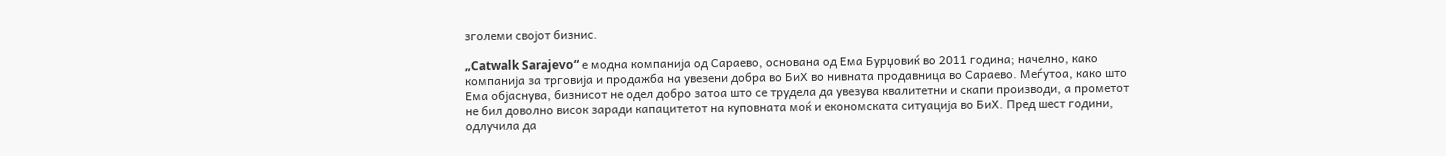зголеми својот бизнис.

„Catwalk Sarajevo“ е модна компанија од Сараево, основана од Ема Бурџовиќ во 2011 година; начелно, како компанија за трговија и продажба на увезени добра во БиХ во нивната продавница во Сараево. Меѓутоа, како што Ема објаснува, бизнисот не одел добро затоа што се трудела да увезува квалитетни и скапи производи, а прометот не бил доволно висок заради капацитетот на куповната моќ и економската ситуација во БиХ. Пред шест години, одлучила да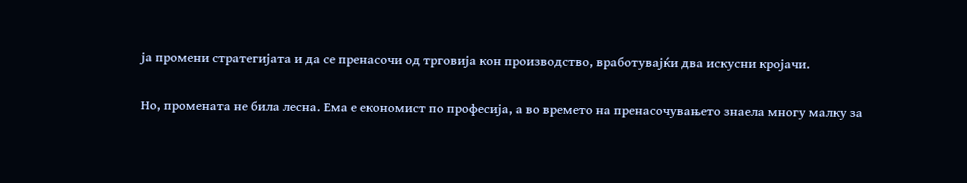ја промени стратегијата и да се пренасочи од трговија кон производство, вработувајќи два искусни кројачи.

Но, промената не била лесна. Ема е економист по професија, а во времето на пренасочувањето знаела многу малку за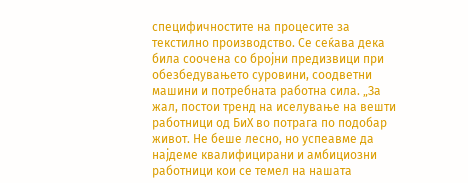специфичностите на процесите за текстилно производство. Се сеќава дека била соочена со бројни предизвици при обезбедувањето суровини, соодветни машини и потребната работна сила. „За жал, постои тренд на иселување на вешти работници од БиХ во потрага по подобар живот. Не беше лесно, но успеавме да најдеме квалифицирани и амбициозни работници кои се темел на нашата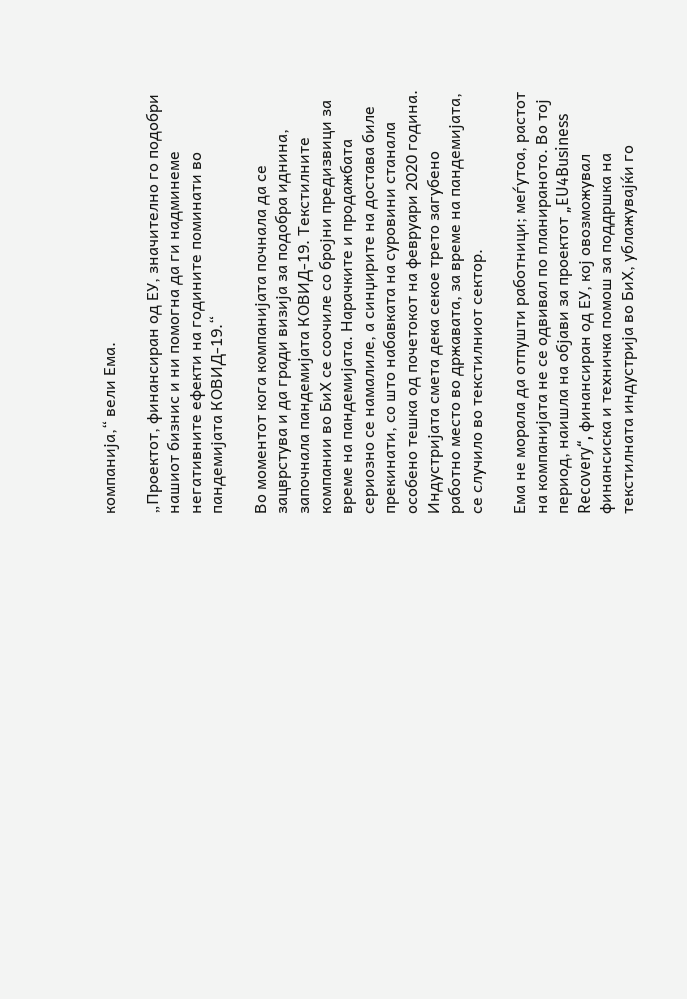компанија,“ вели Ема.

„Проектот, финансиран од ЕУ, значително го подобри нашиот бизнис и ни помогна да ги надминеме негативните ефекти на годините поминати во пандемијата КОВИД-19.“

Во моментот кога компанијата почнала да се зацврстува и да гради визија за подобра иднина, започнала пандемијата КОВИД-19. Текстилните компании во БиХ се соочиле со бројни предизвици за време на пандемијата. Нарачките и продажбата сериозно се намалиле, а синџирите на достава биле прекинати, со што набавката на суровини станала особено тешка од почетокот на февруари 2020 година. Индустријата смета дека секое трето загубено работно место во државата, за време на пандемијата, се случило во текстилниот сектор.

Ема не морала да отпушти работници; меѓутоа, растот на компанијата не се одвивал по планираното. Во тој период, наишла на објави за проектот „EU4Business Recovery“, финансиран од ЕУ, кој овозможувал финансиска и техничка помош за поддршка на текстилната индустрија во БиХ, ублажувајќи го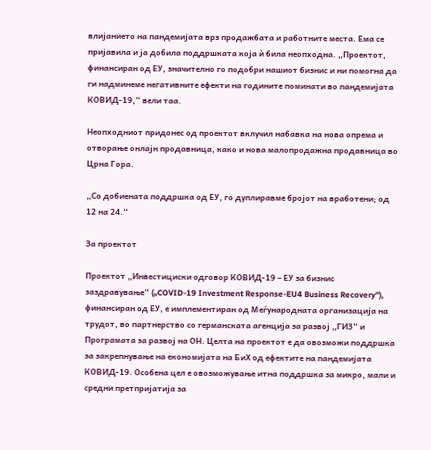влијанието на пандемијата врз продажбата и работните места. Ема се пријавила и ја добила поддршката која ѝ била неопходна. „Проектот, финансиран од ЕУ, значително го подобри нашиот бизнис и ни помогна да ги надминеме негативните ефекти на годините поминати во пандемијата КОВИД-19,“ вели таа.

Неопходниот придонес од проектот вклучил набавка на нова опрема и отворање онлајн продавница, како и нова малопродажна продавница во Црна Гора.

„Со добиената поддршка од ЕУ, го дуплиравме бројот на вработени; од 12 на 24.“

За проектот

Проектот „Инвестициски одговор КОВИД-19 – ЕУ за бизнис заздравување“ („COVID-19 Investment Response-EU4 Business Recovery”), финансиран од ЕУ, е имплементиран од Меѓународната организација на трудот, во партнерство со германската агенција за развој „ГИЗ“ и Програмата за развој на ОН. Целта на проектот е да овозможи поддршка за закрепнување на економијата на БиХ од ефектите на пандемијата КОВИД-19. Особена цел е овозможување итна поддршка за микро, мали и средни претпријатија за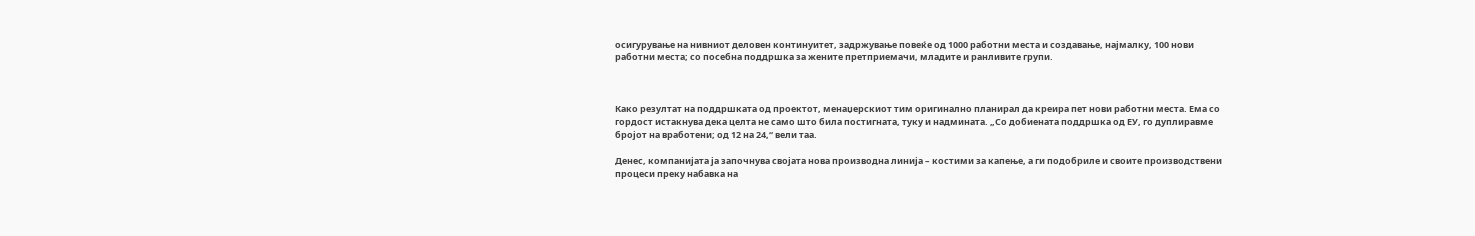осигурување на нивниот деловен континуитет, задржување повеќе од 1000 работни места и создавање, најмалку, 100 нови работни места; со посебна поддршка за жените претприемачи, младите и ранливите групи.



Како резултат на поддршката од проектот, менаџерскиот тим оригинално планирал да креира пет нови работни места. Ема со гордост истакнува дека целта не само што била постигната, туку и надмината. „Со добиената поддршка од ЕУ, го дуплиравме бројот на вработени; од 12 на 24,“ вели таа.

Денес, компанијата ја започнува својата нова производна линија – костими за капење, а ги подобриле и своите производствени процеси преку набавка на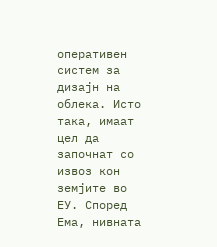оперативен систем за дизајн на облека. Исто така, имаат цел да започнат со извоз кон земјите во ЕУ. Според Ема, нивната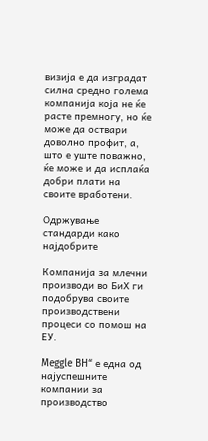визија е да изградат силна средно голема компанија која не ќе расте премногу, но ќе може да оствари доволно профит, а, што е уште поважно, ќе може и да исплаќа добри плати на своите вработени.

Одржување стандарди како најдобрите

Компанија за млечни производи во БиХ ги подобрува своите производствени процеси со помош на ЕУ.

Meggle BH“ е една од најуспешните компании за производство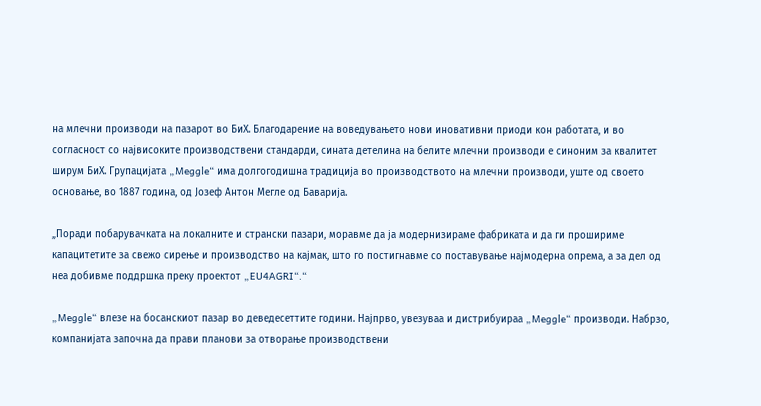на млечни производи на пазарот во БиХ. Благодарение на воведувањето нови иновативни приоди кон работата, и во согласност со највисоките производствени стандарди, сината детелина на белите млечни производи е синоним за квалитет ширум БиХ. Групацијата „Meggle“ има долгогодишна традиција во производството на млечни производи, уште од своето основање, во 1887 година, од Јозеф Антон Мегле од Баварија.

„Поради побарувачката на локалните и странски пазари, моравме да ја модернизираме фабриката и да ги прошириме капацитетите за свежо сирење и производство на кајмак, што го постигнавме со поставување најмодерна опрема, а за дел од неа добивме поддршка преку проектот „EU4AGRI“.“

„Meggle“ влезе на босанскиот пазар во деведесеттите години. Најпрво, увезуваа и дистрибуираа „Meggle“ производи. Набрзо, компанијата започна да прави планови за отворање производствени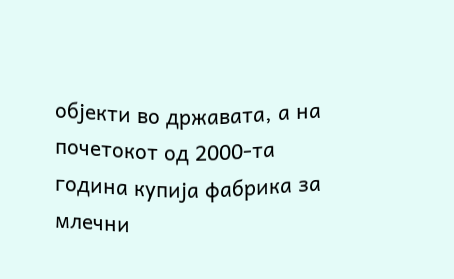објекти во државата, а на почетокот од 2000-та година купија фабрика за млечни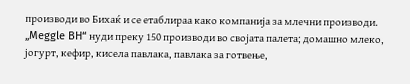производи во Бихаќ и се етаблираа како компанија за млечни производи. „Meggle BH“ нуди преку 150 производи во својата палета; домашно млеко, јогурт, кефир, кисела павлака, павлака за готвење,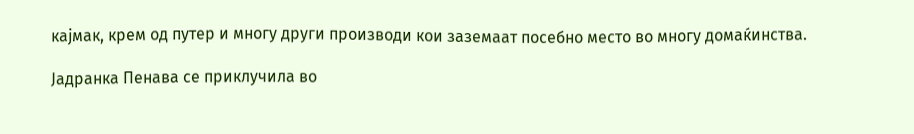кајмак, крем од путер и многу други производи кои заземаат посебно место во многу домаќинства.

Јадранка Пенава се приклучила во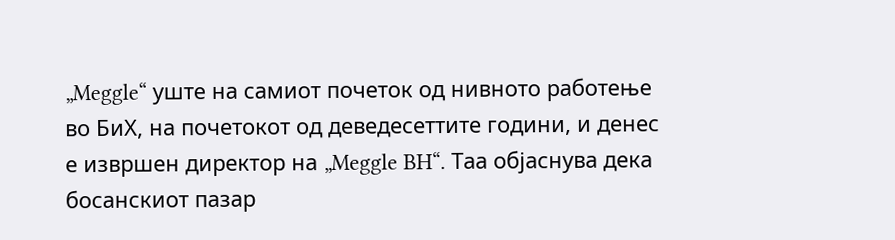„Meggle“ уште на самиот почеток од нивното работење во БиХ, на почетокот од деведесеттите години, и денес е извршен директор на „Meggle BH“. Таа објаснува дека босанскиот пазар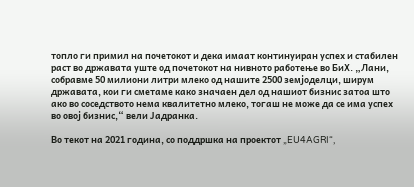топло ги примил на почетокот и дека имаат континуиран успех и стабилен раст во државата уште од почетокот на нивното работење во БиХ. „Лани, собравме 50 милиони литри млеко од нашите 2500 земјоделци, ширум државата, кои ги сметаме како значаен дел од нашиот бизнис затоа што ако во соседството нема квалитетно млеко, тогаш не може да се има успех во овој бизнис,“ вели Јадранка.

Во текот на 2021 година, со поддршка на проектот „EU4AGRI“,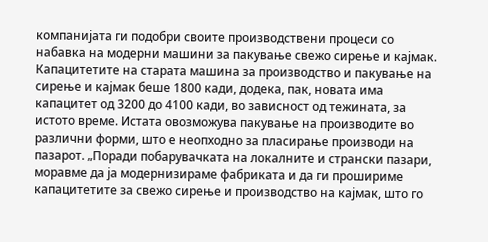компанијата ги подобри своите производствени процеси со набавка на модерни машини за пакување свежо сирење и кајмак. Капацитетите на старата машина за производство и пакување на сирење и кајмак беше 1800 кади, додека, пак, новата има капацитет од 3200 до 4100 кади, во зависност од тежината, за истото време. Истата овозможува пакување на производите во различни форми, што е неопходно за пласирање производи на пазарот. „Поради побарувачката на локалните и странски пазари, моравме да ја модернизираме фабриката и да ги прошириме капацитетите за свежо сирење и производство на кајмак, што го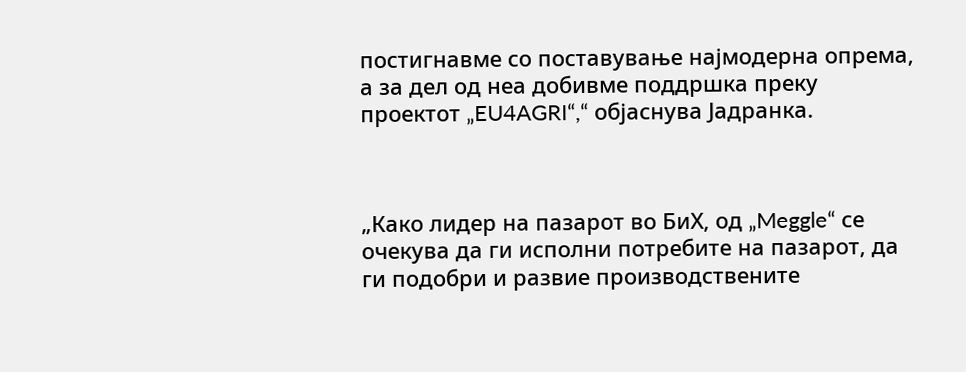постигнавме со поставување најмодерна опрема, а за дел од неа добивме поддршка преку проектот „EU4AGRI“,“ објаснува Јадранка.



„Како лидер на пазарот во БиХ, од „Meggle“ се очекува да ги исполни потребите на пазарот, да ги подобри и развие производствените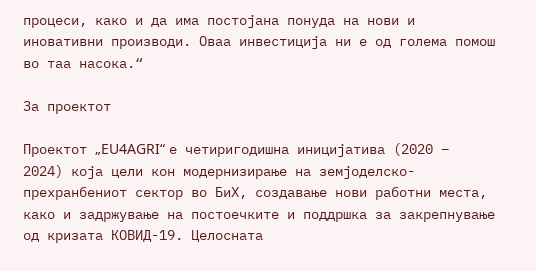процеси, како и да има постојана понуда на нови и иновативни производи. Оваа инвестиција ни е од голема помош во таа насока.“

За проектот

Проектот „EU4AGRI“ е четиригодишна иницијатива (2020 – 2024) која цели кон модернизирање на земјоделско-прехранбениот сектор во БиХ, создавање нови работни места, како и задржување на постоечките и поддршка за закрепнување од кризата КОВИД-19. Целосната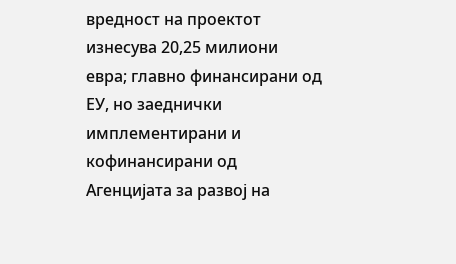вредност на проектот изнесува 20,25 милиони евра; главно финансирани од ЕУ, но заеднички имплементирани и кофинансирани од Агенцијата за развој на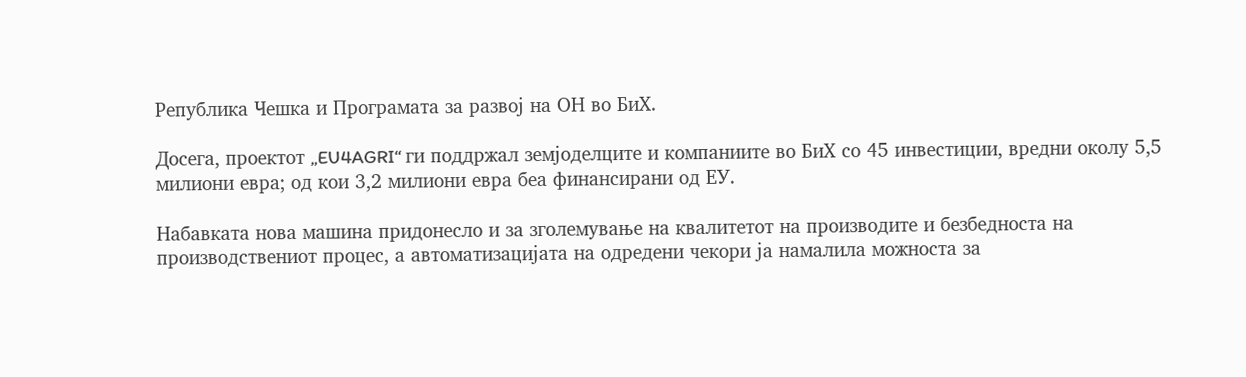Република Чешка и Програмата за развој на ОН во БиХ.

Досега, проектот „EU4AGRI“ ги поддржал земјоделците и компаниите во БиХ со 45 инвестиции, вредни околу 5,5 милиони евра; од кои 3,2 милиони евра беа финансирани од ЕУ.

Набавката нова машина придонесло и за зголемување на квалитетот на производите и безбедноста на производствениот процес, а автоматизацијата на одредени чекори ја намалила можноста за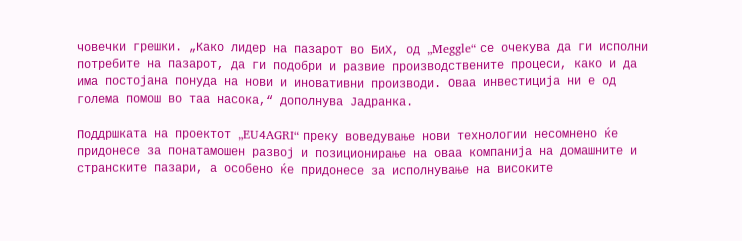човечки грешки. „Како лидер на пазарот во БиХ, од „Meggle“ се очекува да ги исполни потребите на пазарот, да ги подобри и развие производствените процеси, како и да има постојана понуда на нови и иновативни производи. Оваа инвестиција ни е од голема помош во таа насока,“ дополнува Јадранка.

Поддршката на проектот „EU4AGRI“ преку воведување нови технологии несомнено ќе придонесе за понатамошен развој и позиционирање на оваа компанија на домашните и странските пазари, а особено ќе придонесе за исполнување на високите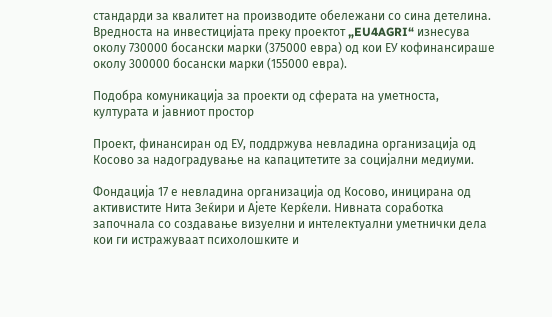стандарди за квалитет на производите обележани со сина детелина. Вредноста на инвестицијата преку проектот „EU4AGRI“ изнесува околу 730000 босански марки (375000 евра) од кои ЕУ кофинансираше околу 300000 босански марки (155000 евра).

Подобра комуникација за проекти од сферата на уметноста, културата и јавниот простор

Проект, финансиран од ЕУ, поддржува невладина организација од Косово за надоградување на капацитетите за социјални медиуми.

Фондација 17 е невладина организација од Косово, иницирана од активистите Нита Зеќири и Ајете Керќели. Нивната соработка започнала со создавање визуелни и интелектуални уметнички дела кои ги истражуваат психолошките и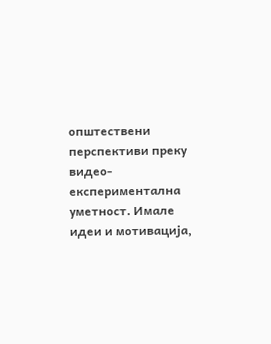општествени перспективи преку видео-експериментална уметност. Имале идеи и мотивација,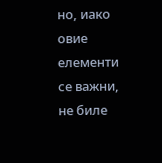но, иако овие елементи се важни, не биле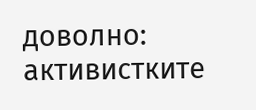доволно: активистките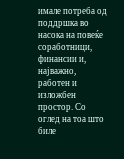имале потреба од поддршка во насока на повеќе соработници, финансии и, најважно, работен и изложбен простор. Со оглед на тоа што биле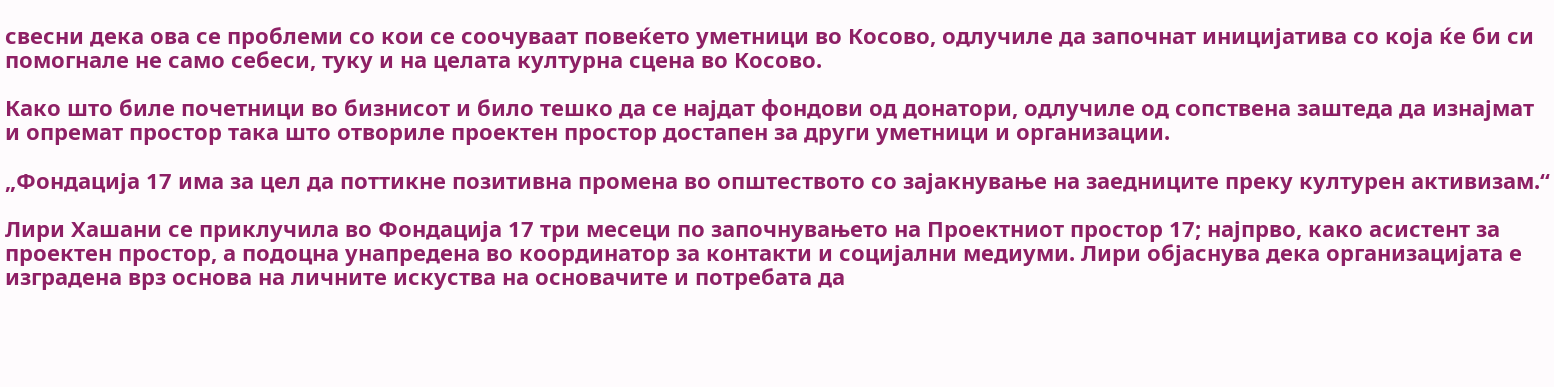свесни дека ова се проблеми со кои се соочуваат повеќето уметници во Косово, одлучиле да започнат иницијатива со која ќе би си помогнале не само себеси, туку и на целата културна сцена во Косово.

Како што биле почетници во бизнисот и било тешко да се најдат фондови од донатори, одлучиле од сопствена заштеда да изнајмат и опремат простор така што отвориле проектен простор достапен за други уметници и организации.

„Фондација 17 има за цел да поттикне позитивна промена во општеството со зајакнување на заедниците преку културен активизам.“

Лири Хашани се приклучила во Фондација 17 три месеци по започнувањето на Проектниот простор 17; најпрво, како асистент за проектен простор, а подоцна унапредена во координатор за контакти и социјални медиуми. Лири објаснува дека организацијата е изградена врз основа на личните искуства на основачите и потребата да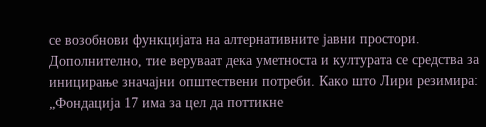се возобнови функцијата на алтернативните јавни простори. Дополнително, тие веруваат дека уметноста и културата се средства за иницирање значајни општествени потреби. Како што Лири резимира: „Фондација 17 има за цел да поттикне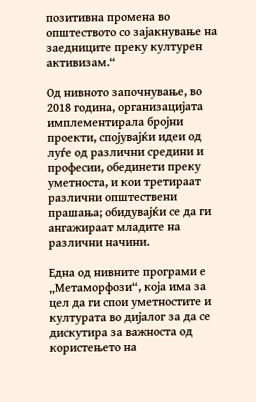позитивна промена во општеството со зајакнување на заедниците преку културен активизам.“

Од нивното започнување, во 2018 година, организацијата имплементирала бројни проекти, спојувајќи идеи од луѓе од различни средини и професии, обединети преку уметноста, и кои третираат различни општествени прашања; обидувајќи се да ги ангажираат младите на различни начини.

Една од нивните програми е „Метаморфози“, која има за цел да ги спои уметностите и културата во дијалог за да се дискутира за важноста од користењето на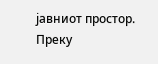јавниот простор. Преку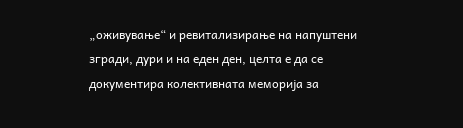„оживување“ и ревитализирање на напуштени згради, дури и на еден ден, целта е да се документира колективната меморија за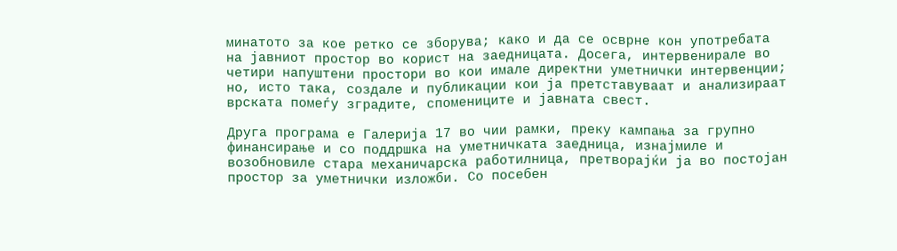минатото за кое ретко се зборува; како и да се осврне кон употребата на јавниот простор во корист на заедницата. Досега, интервенирале во четири напуштени простори во кои имале директни уметнички интервенции; но, исто така, создале и публикации кои ја претставуваат и анализираат врската помеѓу зградите, спомениците и јавната свест.

Друга програма е Галерија 17 во чии рамки, преку кампања за групно финансирање и со поддршка на уметничката заедница, изнајмиле и возобновиле стара механичарска работилница, претворајќи ја во постојан простор за уметнички изложби. Со посебен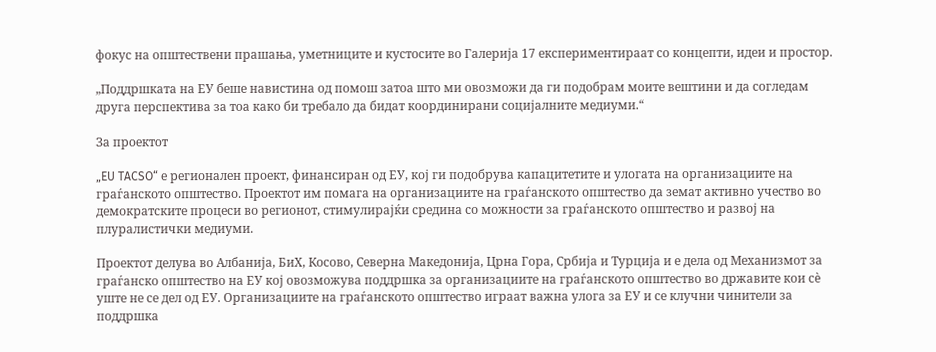фокус на општествени прашања, уметниците и кустосите во Галерија 17 експериментираат со концепти, идеи и простор.

„Поддршката на ЕУ беше навистина од помош затоа што ми овозможи да ги подобрам моите вештини и да согледам друга перспектива за тоа како би требало да бидат координирани социјалните медиуми.“

За проектот

„EU TACSO“ е регионален проект, финансиран од ЕУ, кој ги подобрува капацитетите и улогата на организациите на граѓанското општество. Проектот им помага на организациите на граѓанското општество да земат активно учество во демократските процеси во регионот, стимулирајќи средина со можности за граѓанското општество и развој на плуралистички медиуми.

Проектот делува во Албанија, БиХ, Косово, Северна Македонија, Црна Гора, Србија и Турција и е дела од Механизмот за граѓанско општество на ЕУ кој овозможува поддршка за организациите на граѓанското општество во државите кои сè уште не се дел од ЕУ. Организациите на граѓанското општество играат важна улога за ЕУ и се клучни чинители за поддршка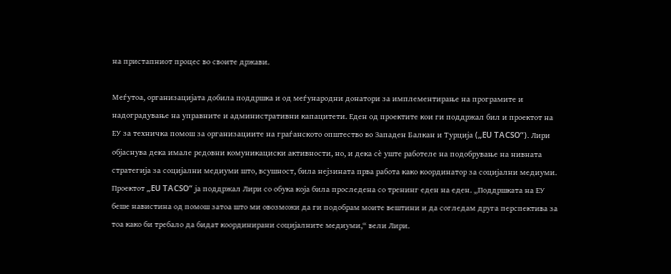на пристапниот процес во своите држави.

Меѓутоа, организацијата добила поддршка и од меѓународни донатори за имплементирање на програмите и надоградување на управните и административни капацитети. Еден од проектите кои ги поддржал бил и проектот на ЕУ за техничка помош за организациите на граѓанското општество во Западен Балкан и Турција („EU TACSO“). Лири објаснува дека имале редовни комуникациски активности, но, и дека сè уште работеле на подобрување на нивната стратегија за социјални медиуми што, всушност, била нејзината прва работа како координатор за социјални медиуми. Проектот „EU TACSO“ ја поддржал Лири со обука која била проследена со тренинг еден на еден. „Поддршката на ЕУ беше навистина од помош затоа што ми овозможи да ги подобрам моите вештини и да согледам друга перспектива за тоа како би требало да бидат координирани социјалните медиуми,“ вели Лири.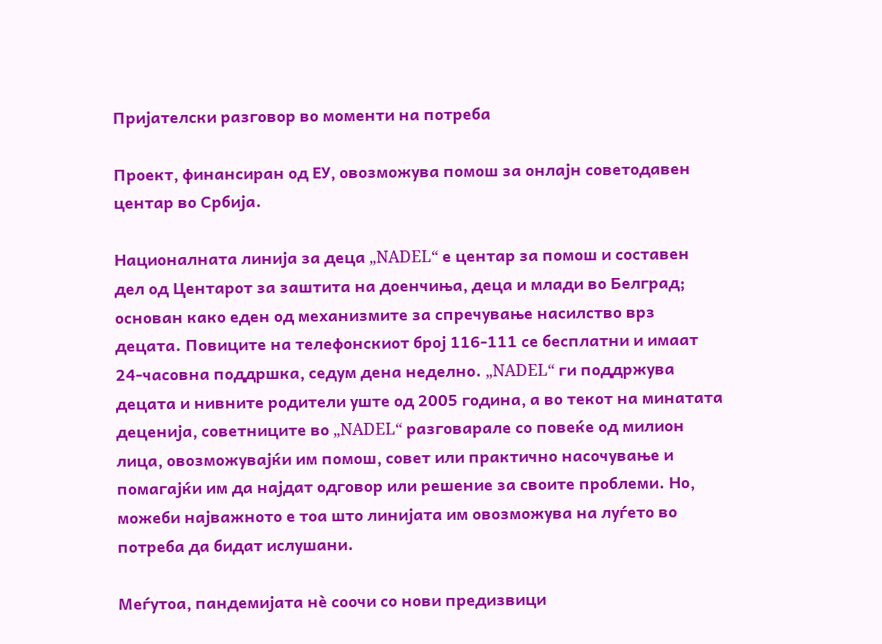Пријателски разговор во моменти на потреба

Проект, финансиран од ЕУ, овозможува помош за онлајн советодавен центар во Србија.

Националната линија за деца „NADEL“ е центар за помош и составен дел од Центарот за заштита на доенчиња, деца и млади во Белград; основан како еден од механизмите за спречување насилство врз децата. Повиците на телефонскиот број 116-111 се бесплатни и имаат 24-часовна поддршка, седум дена неделно. „NADEL“ ги поддржува децата и нивните родители уште од 2005 година, а во текот на минатата деценија, советниците во „NADEL“ разговарале со повеќе од милион лица, овозможувајќи им помош, совет или практично насочување и помагајќи им да најдат одговор или решение за своите проблеми. Но, можеби најважното е тоа што линијата им овозможува на луѓето во потреба да бидат ислушани.

Меѓутоа, пандемијата нè соочи со нови предизвици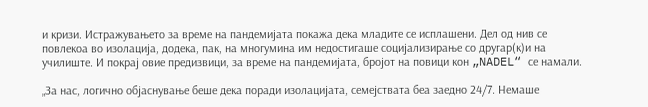и кризи. Истражувањето за време на пандемијата покажа дека младите се исплашени. Дел од нив се повлекоа во изолација, додека, пак, на многумина им недостигаше социјализирање со другар(к)и на училиште. И покрај овие предизвици, за време на пандемијата, бројот на повици кон „NADEL“ се намали.

„За нас, логично објаснување беше дека поради изолацијата, семејствата беа заедно 24/7. Немаше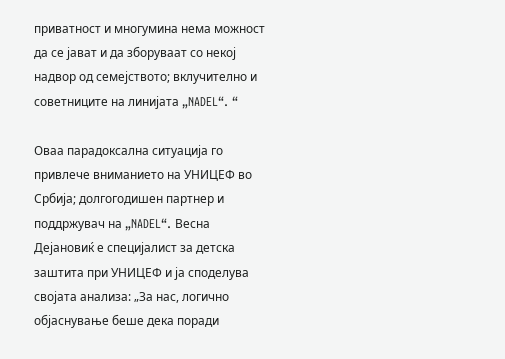приватност и многумина нема можност да се јават и да зборуваат со некој надвор од семејството; вклучително и советниците на линијата „NADEL“. “

Оваа парадоксална ситуација го привлече вниманието на УНИЦЕФ во Србија; долгогодишен партнер и поддржувач на „NADEL“. Весна Дејановиќ е специјалист за детска заштита при УНИЦЕФ и ја споделува својата анализа: „За нас, логично објаснување беше дека поради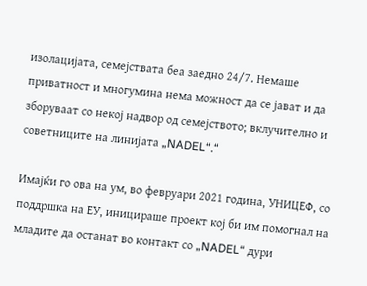изолацијата, семејствата беа заедно 24/7. Немаше приватност и многумина нема можност да се јават и да зборуваат со некој надвор од семејството; вклучително и советниците на линијата „NADEL“.“

Имајќи го ова на ум, во февруари 2021 година, УНИЦЕФ, со поддршка на ЕУ, иницираше проект кој би им помогнал на младите да останат во контакт со „NADEL“ дури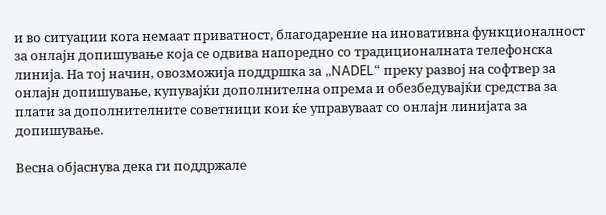и во ситуации кога немаат приватност, благодарение на иновативна функционалност за онлајн допишување која се одвива напоредно со традиционалната телефонска линија. На тој начин, овозможија поддршка за „NADEL“ преку развој на софтвер за онлајн допишување, купувајќи дополнителна опрема и обезбедувајќи средства за плати за дополнителните советници кои ќе управуваат со онлајн линијата за допишување.

Весна објаснува дека ги поддржале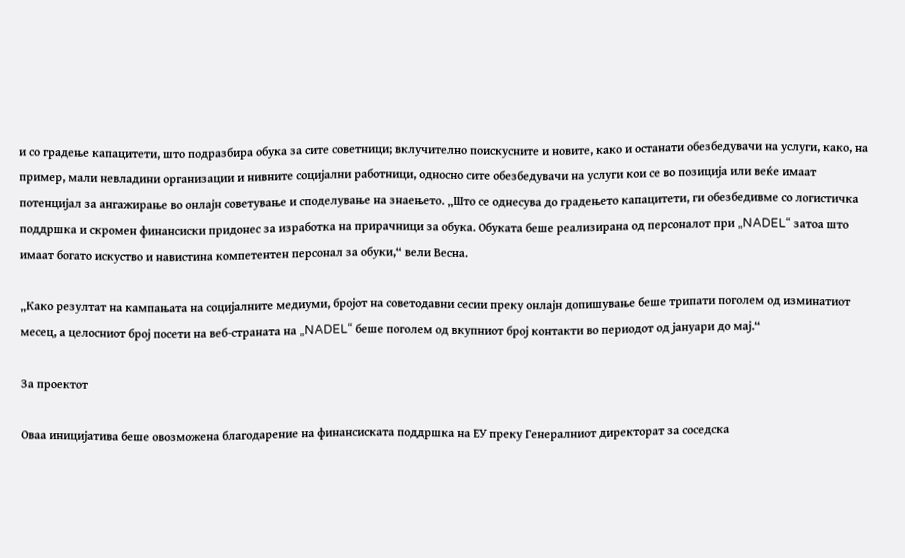и со градење капацитети, што подразбира обука за сите советници; вклучително поискусните и новите, како и останати обезбедувачи на услуги, како, на пример, мали невладини организации и нивните социјални работници, односно сите обезбедувачи на услуги кои се во позиција или веќе имаат потенцијал за ангажирање во онлајн советување и споделување на знаењето. „Што се однесува до градењето капацитети, ги обезбедивме со логистичка поддршка и скромен финансиски придонес за изработка на прирачници за обука. Обуката беше реализирана од персоналот при „NADEL“ затоа што имаат богато искуство и навистина компетентен персонал за обуки,“ вели Весна.

„Како резултат на кампањата на социјалните медиуми, бројот на советодавни сесии преку онлајн допишување беше трипати поголем од изминатиот месец, а целосниот број посети на веб-страната на „NADEL“ беше поголем од вкупниот број контакти во периодот од јануари до мај.“

За проектот

Оваа иницијатива беше овозможена благодарение на финансиската поддршка на ЕУ преку Генералниот директорат за соседска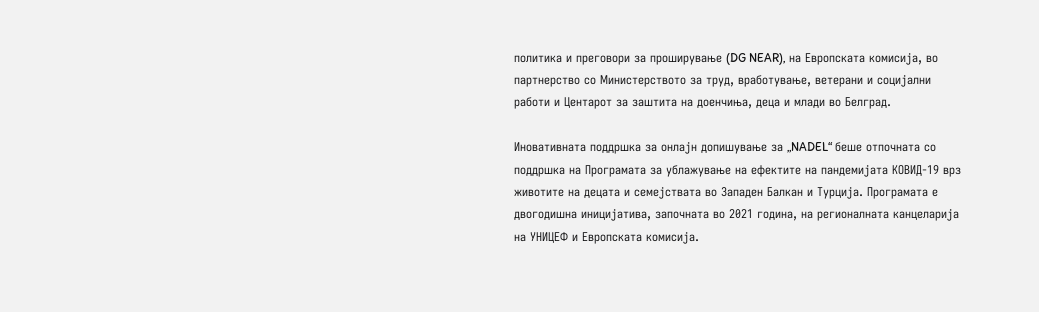политика и преговори за проширување (DG NEAR), на Европската комисија, во партнерство со Министерството за труд, вработување, ветерани и социјални работи и Центарот за заштита на доенчиња, деца и млади во Белград.

Иновативната поддршка за онлајн допишување за „NADEL“ беше отпочната со поддршка на Програмата за ублажување на ефектите на пандемијата КОВИД-19 врз животите на децата и семејствата во Западен Балкан и Турција. Програмата е двогодишна иницијатива, започната во 2021 година, на регионалната канцеларија на УНИЦЕФ и Европската комисија.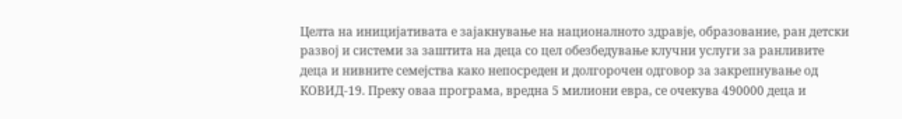Целта на иницијативата е зајакнување на националното здравје, образование, ран детски развој и системи за заштита на деца со цел обезбедување клучни услуги за ранливите деца и нивните семејства како непосреден и долгорочен одговор за закрепнување од КОВИД-19. Преку оваа програма, вредна 5 милиони евра, се очекува 490000 деца и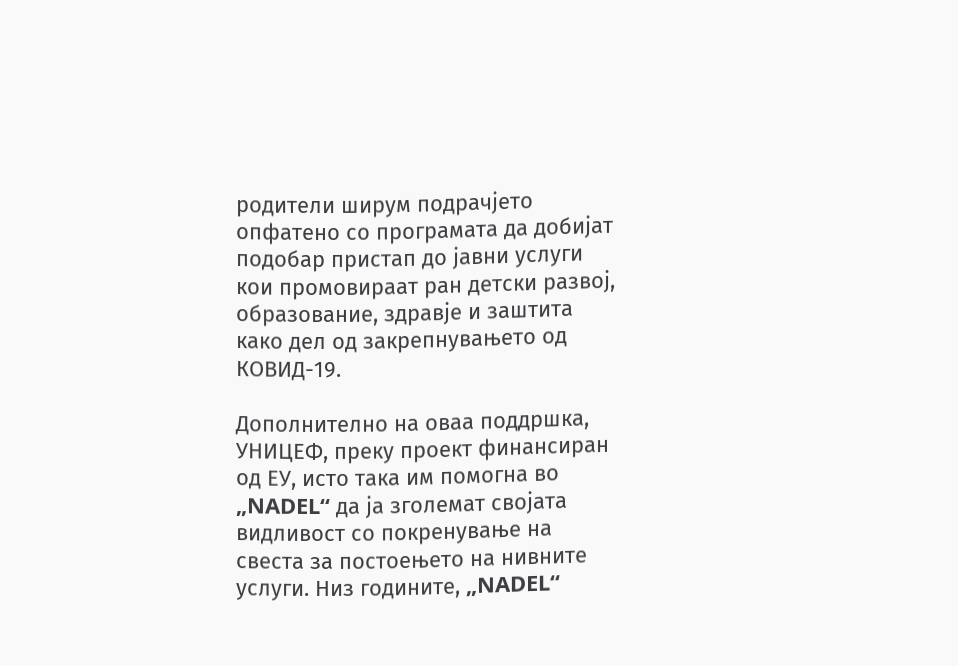родители ширум подрачјето опфатено со програмата да добијат подобар пристап до јавни услуги кои промовираат ран детски развој, образование, здравје и заштита како дел од закрепнувањето од КОВИД-19.

Дополнително на оваа поддршка, УНИЦЕФ, преку проект финансиран од ЕУ, исто така им помогна во „NADEL“ да ја зголемат својата видливост со покренување на свеста за постоењето на нивните услуги. Низ годините, „NADEL“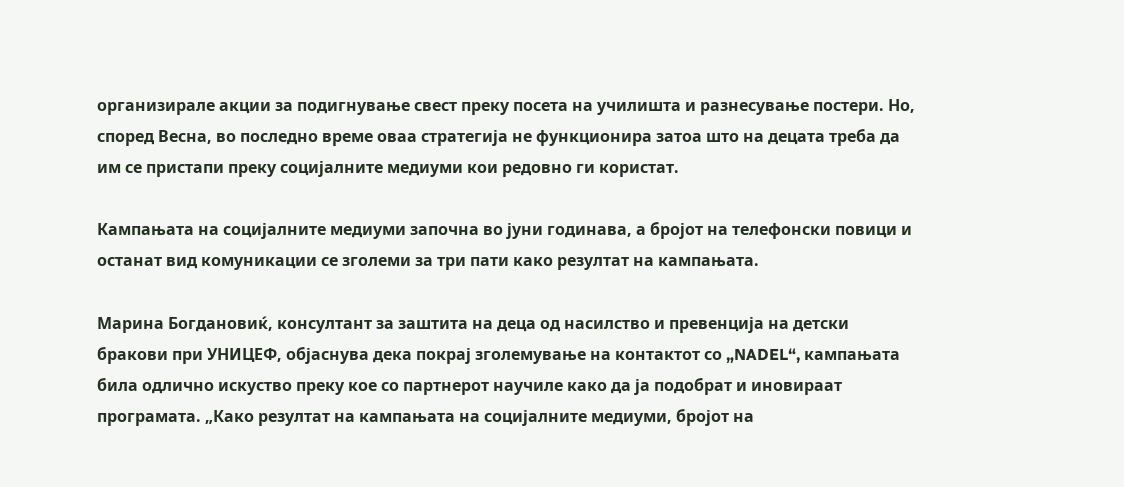организирале акции за подигнување свест преку посета на училишта и разнесување постери. Но, според Весна, во последно време оваа стратегија не функционира затоа што на децата треба да им се пристапи преку социјалните медиуми кои редовно ги користат.

Кампањата на социјалните медиуми започна во јуни годинава, а бројот на телефонски повици и останат вид комуникации се зголеми за три пати како резултат на кампањата.

Марина Богдановиќ, консултант за заштита на деца од насилство и превенција на детски бракови при УНИЦЕФ, објаснува дека покрај зголемување на контактот со „NADEL“, кампањата била одлично искуство преку кое со партнерот научиле како да ја подобрат и иновираат програмата. „Како резултат на кампањата на социјалните медиуми, бројот на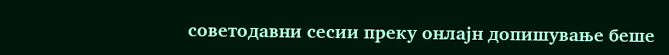советодавни сесии преку онлајн допишување беше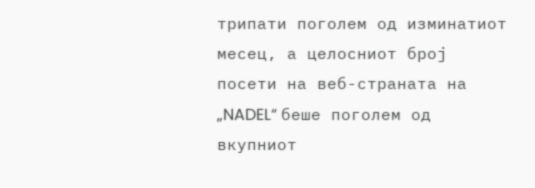трипати поголем од изминатиот месец, а целосниот број посети на веб-страната на „NADEL“ беше поголем од вкупниот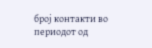број контакти во периодот од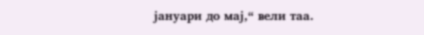јануари до мај,“ вели таа.